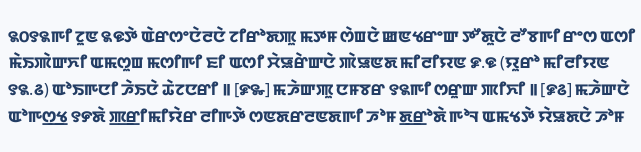꯲꯰꯱꯲ꯒꯤ ꯖꯨꯟ ꯲꯶ꯇꯥ ꯑꯥꯔꯁꯦꯅꯥꯂꯅꯥ ꯖꯤꯔꯣꯗꯄꯨ ꯃꯇꯝ ꯁꯥꯡꯅꯥ ꯀꯟꯠꯔꯦꯛ ꯇꯧꯗꯨꯅꯥ ꯂꯧꯕꯒꯤ ꯔꯦꯁ ꯑꯁꯤ ꯃꯥꯏꯄꯥꯛꯈꯤ ꯑꯃꯁꯨꯡ ꯃꯁꯤꯒꯤ ꯐꯤ ꯑꯁꯤ ꯆꯥꯎꯔꯥꯛꯅꯥ ꯄꯥꯎꯟꯗ ꯃꯤꯂꯤꯌꯟ ꯹.꯶ (ꯌꯨꯔꯣ ꯃꯤꯂꯤꯌꯟ ꯱꯲.꯴) ꯑꯣꯏꯒꯅꯤ ꯍꯥꯏꯅꯥ ꯊꯥꯖꯅꯔꯤ ꯫ [꯹꯳] ꯃꯍꯥꯛꯄꯨ ꯅꯝꯕꯔ ꯱꯲ꯒꯤ ꯁꯔꯨꯛ ꯄꯤꯈꯤ ꯫ [꯹꯴] ꯃꯍꯥꯛꯅꯥ ꯑꯣꯒꯁ꯭ꯠ ꯱꯸ꯗꯥ ꯄ꯭ꯔꯤꯃꯤꯌꯥꯔ ꯂꯤꯒꯇꯥ ꯁꯟꯗꯔꯂꯟꯗꯒꯤ ꯍꯣꯝ ꯗ꯭ꯔꯣꯗꯥ ꯒꯣꯜ ꯑꯃꯠꯇꯥ ꯌꯥꯎꯗꯅꯥ ꯍꯣꯝ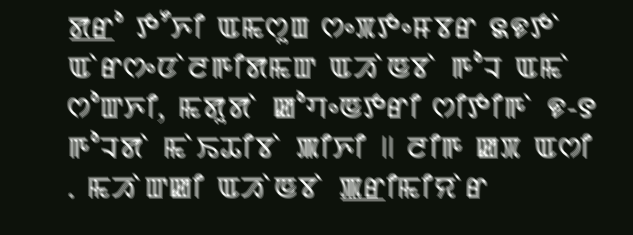ꯗ꯭ꯔꯣ ꯇꯧꯈꯤ ꯑꯃꯁꯨꯡ ꯁꯦꯞꯇꯦꯝꯕꯔ ꯲꯶ꯇꯥ ꯑꯥꯔꯁꯦꯅꯥꯂꯒꯤꯗꯃꯛ ꯑꯍꯥꯟꯕꯥ ꯒꯣꯜ ꯑꯃꯥ ꯁꯣꯛꯈꯤ, ꯃꯗꯨꯗꯥ ꯀꯣꯚꯦꯟꯇꯔꯤ ꯁꯤꯇꯤꯒꯥ ꯶-꯱ ꯒꯣꯜꯗꯥ ꯃꯥꯏꯊꯤꯕꯥ ꯄꯤꯈꯤ ꯫ ꯂꯤꯒ ꯀꯞ ꯑꯁꯤ . ꯃꯍꯥꯛꯀꯤ ꯑꯍꯥꯟꯕꯥ ꯄ꯭ꯔꯤꯃꯤꯌꯥꯔ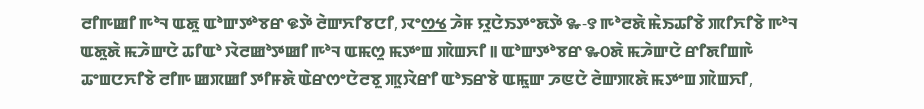ꯂꯤꯒꯀꯤ ꯒꯣꯜ ꯑꯗꯨ ꯑꯣꯛꯇꯣꯕꯔ ꯶ꯇꯥ ꯂꯥꯛꯈꯤꯕꯅꯤ, ꯋꯦꯁ꯭ꯠ ꯍꯥꯝ ꯌꯨꯅꯥꯏꯇꯦꯗꯇꯥ ꯳-꯱ ꯒꯣꯂꯗꯥ ꯃꯥꯏꯊꯤꯕꯥ ꯄꯤꯈꯤꯕꯥ ꯒꯣꯜ ꯑꯗꯨꯗꯥ ꯃꯍꯥꯛꯅꯥ ꯊꯤꯑꯣ ꯋꯥꯂꯀꯣꯇꯀꯤ ꯒꯣꯜ ꯑꯃꯁꯨ ꯃꯇꯦꯡ ꯄꯥꯡꯈꯤ ꯫ ꯑꯣꯛꯇꯣꯕꯔ ꯳꯰ꯗꯥ ꯃꯍꯥꯛꯅꯥ ꯔꯤꯗꯤꯡꯒꯥ ꯊꯦꯡꯅꯈꯤꯕꯥ ꯂꯤꯒ ꯀꯞꯀꯤ ꯇꯤꯝꯗꯥ ꯑꯥꯔꯁꯦꯅꯥꯂꯕꯨ ꯄꯨꯋꯥꯔꯤ ꯑꯣꯏꯔꯕꯥ ꯑꯃꯨꯛ ꯍꯟꯅꯥ ꯂꯥꯛꯄꯗꯥ ꯃꯇꯦꯡ ꯄꯥꯡꯈꯤ,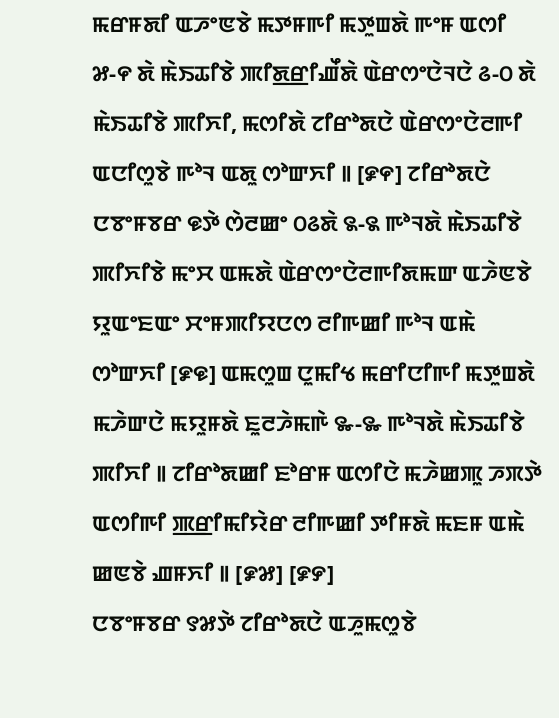ꯃꯔꯝꯗꯤ ꯑꯍꯦꯟꯕꯥ ꯃꯇꯝꯒꯤ ꯃꯇꯨꯡꯗꯥ ꯒꯦꯝ ꯑꯁꯤ ꯷-꯵ ꯗꯥ ꯃꯥꯏꯊꯤꯕꯥ ꯄꯤꯗ꯭ꯔꯤꯉꯩꯗꯥ ꯑꯥꯔꯁꯦꯅꯥꯜꯅꯥ ꯴-꯰ ꯗꯥ ꯃꯥꯏꯊꯤꯕꯥ ꯄꯤꯈꯤ, ꯃꯁꯤꯗꯥ ꯖꯤꯔꯣꯗꯅꯥ ꯑꯥꯔꯁꯦꯅꯥꯂꯒꯤ ꯑꯅꯤꯁꯨꯕꯥ ꯒꯣꯜ ꯑꯗꯨ ꯁꯣꯛꯈꯤ ꯫ [꯹꯵] ꯖꯤꯔꯣꯗꯅꯥ ꯅꯕꯦꯝꯕꯔ ꯶ꯇꯥ ꯁꯥꯂꯀꯦ ꯰꯴ꯗꯥ ꯲-꯲ ꯒꯣꯜꯗꯥ ꯃꯥꯏꯊꯤꯕꯥ ꯄꯤꯈꯤꯕꯥ ꯃꯦꯆ ꯑꯃꯗꯥ ꯑꯥꯔꯁꯦꯅꯥꯂꯒꯤꯗꯃꯛ ꯑꯍꯥꯟꯕꯥ ꯌꯨꯑꯦꯐꯑꯦ ꯆꯦꯝꯄꯤꯌꯅꯁ ꯂꯤꯒꯀꯤ ꯒꯣꯜ ꯑꯃꯥ ꯁꯣꯛꯈꯤ [꯹꯶] ꯑꯃꯁꯨꯡ ꯅꯨꯃꯤꯠ ꯃꯔꯤꯅꯤꯒꯤ ꯃꯇꯨꯡꯗꯥ ꯃꯍꯥꯛꯅꯥ ꯃꯌꯨꯝꯗꯥ ꯐꯨꯂꯍꯥꯃꯒꯥ ꯳-꯳ ꯒꯣꯜꯗꯥ ꯃꯥꯏꯊꯤꯕꯥ ꯄꯤꯈꯤ ꯫ ꯖꯤꯔꯣꯗꯀꯤ ꯐꯣꯔꯝ ꯑꯁꯤꯅꯥ ꯃꯍꯥꯀꯄꯨ ꯍꯞꯇꯥ ꯑꯁꯤꯒꯤ ꯄ꯭ꯔꯤꯃꯤꯌꯥꯔ ꯂꯤꯒꯀꯤ ꯇꯤꯝꯗꯥ ꯃꯐꯝ ꯑꯃꯥ ꯀꯟꯕꯥ ꯉꯝꯈꯤ ꯫ [꯹꯷] [꯹꯸]
ꯅꯕꯦꯝꯕꯔ ꯱꯷ꯇꯥ ꯖꯤꯔꯣꯗꯅꯥ ꯑꯍꯨꯃꯁꯨꯕꯥ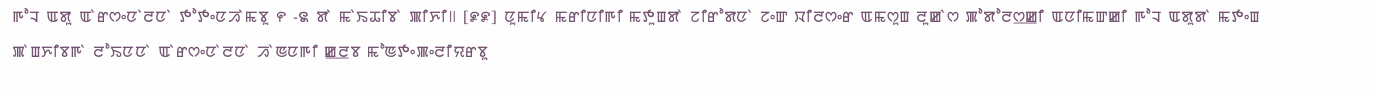ꯒꯣꯜ ꯑꯗꯨ ꯑꯥꯔꯁꯦꯅꯥꯂꯅꯥ ꯇꯣꯇꯦꯅꯍꯥꯃꯕꯨ ꯵ -꯲ ꯗꯥ ꯃꯥꯏꯊꯤꯕꯥ ꯄꯤꯈꯤ꯫ [꯹꯹] ꯅꯨꯃꯤꯠ ꯃꯔꯤꯅꯤꯒꯤ ꯃꯇꯨꯡꯗꯥ ꯖꯤꯔꯣꯗꯅꯥ ꯖꯦꯛ ꯋꯤꯂꯁꯦꯔ ꯑꯃꯁꯨꯡ ꯂꯨꯀꯥꯁ ꯄꯣꯗꯣꯂꯁ꯭ꯀꯤ ꯑꯅꯤꯃꯛꯀꯤ ꯒꯣꯜ ꯑꯗꯨꯗꯥ ꯃꯇꯦꯡ ꯄꯥꯡꯈꯤꯕꯒꯥ ꯂꯣꯏꯅꯅꯥ ꯑꯥꯔꯁꯦꯅꯥꯂꯅꯥ ꯍꯥꯟꯅꯒꯤ ꯀ꯭ꯂꯕ ꯃꯣꯟꯇꯦꯄꯦꯂꯤꯌꯔꯕꯨ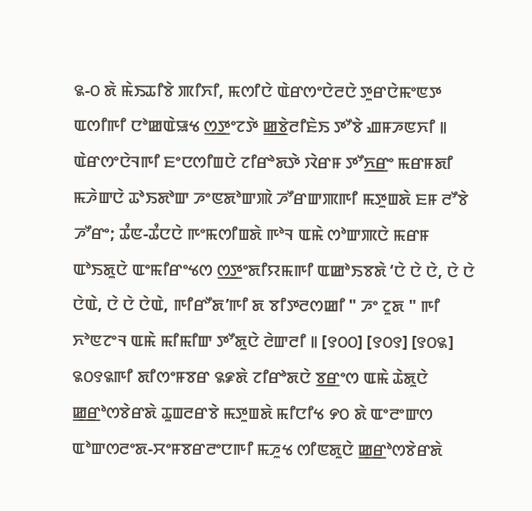꯲-꯰ ꯗꯥ ꯃꯥꯏꯊꯤꯕꯥ ꯄꯤꯈꯤ, ꯃꯁꯤꯅꯥ ꯑꯥꯔꯁꯦꯅꯥꯂꯅꯥ ꯇꯨꯔꯅꯥꯃꯦꯟꯇ ꯑꯁꯤꯒꯤ ꯅꯣꯀꯑꯥꯎꯠ ꯁ꯭ꯇꯦꯖꯇꯥ ꯀ꯭ꯕꯥꯂꯤꯐꯥꯏ ꯇꯧꯕꯥ ꯉꯝꯍꯟꯈꯤ ꯫ ꯑꯥꯔꯁꯦꯅꯥꯜꯒꯤ ꯐꯦꯅꯁꯤꯡꯅꯥ ꯖꯤꯔꯣꯗꯇꯥ ꯋꯥꯔꯝ ꯇꯧꯈ꯭ꯔꯦ ꯃꯔꯝꯗꯤ ꯃꯍꯥꯛꯅꯥ ꯊꯣꯏꯗꯣꯛ ꯍꯦꯟꯗꯣꯛꯄꯥ ꯍꯧꯔꯛꯄꯒꯤ ꯃꯇꯨꯡꯗꯥ ꯐꯝ ꯂꯧꯕꯥ ꯍꯧꯔꯦ; ꯊꯪꯟ-ꯊꯪꯅꯅꯥ ꯒꯦꯃꯁꯤꯡꯗꯥ ꯒꯣꯜ ꯑꯃꯥ ꯁꯣꯛꯄꯅꯥ ꯃꯔꯝ ꯑꯣꯏꯗꯨꯅꯥ ꯑꯦꯃꯤꯔꯦꯠꯁ ꯁ꯭ꯇꯦꯗꯤꯌꯃꯒꯤ ꯑꯀꯣꯏꯕꯗꯥ ‘ꯅꯥ ꯅꯥ ꯅꯥ, ꯅꯥ ꯅꯥ ꯅꯥꯑꯥ, ꯅꯥ ꯅꯥ ꯅꯥꯑꯥ, ꯒꯤꯔꯧꯗ’ꯒꯤ ꯗ ꯕꯤꯇꯂꯁꯀꯤ " ꯍꯦ ꯖꯨꯗ " ꯒꯤ ꯈꯣꯟꯖꯦꯜ ꯑꯃꯥ ꯃꯤꯃꯤꯛ ꯇꯧꯗꯨꯅꯥ ꯂꯥꯛꯂꯤ ꯫ [꯱꯰꯰] [꯱꯰꯱] [꯱꯰꯲] ꯲꯰꯱꯲ꯒꯤ ꯗꯤꯁꯦꯝꯕꯔ ꯲꯹ꯗꯥ ꯖꯤꯔꯣꯗꯅꯥ ꯕ꯭ꯔꯦꯁ ꯑꯃꯥ ꯊꯥꯗꯨꯅꯥ ꯀ꯭ꯔꯣꯁꯕꯥꯔꯗꯥ ꯊꯨꯡꯂꯔꯕꯥ ꯃꯇꯨꯡꯗꯥ ꯃꯤꯅꯤꯠ ꯸꯰ ꯗꯥ ꯑꯦꯂꯦꯛꯁ ꯑꯣꯛꯁꯂꯦꯗ-ꯆꯦꯝꯕꯔꯂꯦꯅꯒꯤ ꯃꯍꯨꯠ ꯁꯤꯟꯗꯨꯅꯥ ꯀ꯭ꯔꯣꯁꯕꯥꯔꯗꯥ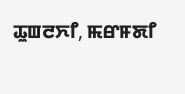ꯊꯨꯡꯂꯈꯤ, ꯃꯔꯝꯗꯤ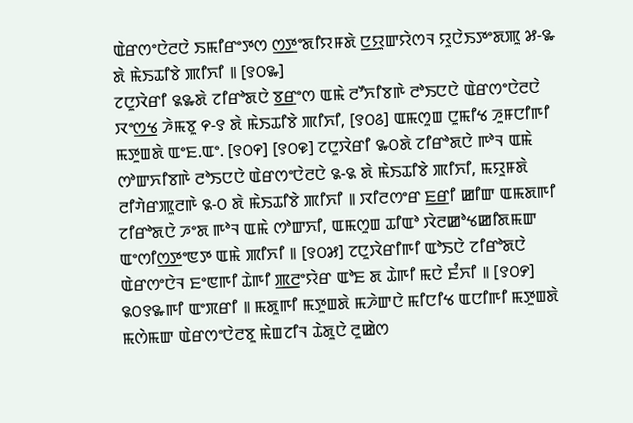ꯑꯥꯔꯁꯦꯅꯥꯂꯅꯥ ꯏꯃꯤꯔꯦꯇꯁ ꯁ꯭ꯇꯦꯗꯤꯌꯝꯗꯥ ꯅ꯭ꯌꯨꯛꯌꯥꯁꯜ ꯌꯨꯅꯥꯏꯇꯦꯗꯄꯨ ꯷-꯳ ꯗꯥ ꯃꯥꯏꯊꯤꯕꯥ ꯄꯤꯈꯤ ꯫ [꯱꯰꯳]
ꯖꯅꯨꯋꯥꯔꯤ ꯲꯳ꯗꯥ ꯖꯤꯔꯣꯗꯅꯥ ꯕ꯭ꯔꯦꯁ ꯑꯃꯥ ꯂꯧꯈꯤꯕꯒꯥ ꯂꯣꯏꯅꯅꯥ ꯑꯥꯔꯁꯦꯅꯥꯂꯅꯥ ꯋꯦꯁ꯭ꯠ ꯍꯥꯃꯕꯨ ꯵-꯱ ꯗꯥ ꯃꯥꯏꯊꯤꯕꯥ ꯄꯤꯈꯤ, [꯱꯰꯴] ꯑꯃꯁꯨꯡ ꯅꯨꯃꯤꯠ ꯍꯨꯝꯅꯤꯒꯤ ꯃꯇꯨꯡꯗꯥ ꯑꯦꯐ.ꯑꯦ. [꯱꯰꯵] [꯱꯰꯶] ꯖꯅꯨꯋꯥꯔꯤ ꯳꯰ꯗꯥ ꯖꯤꯔꯣꯗꯅꯥ ꯒꯣꯜ ꯑꯃꯥ ꯁꯣꯛꯈꯤꯕꯒꯥ ꯂꯣꯏꯅꯅꯥ ꯑꯥꯔꯁꯦꯅꯥꯂꯅꯥ ꯲-꯲ ꯗꯥ ꯃꯥꯏꯊꯤꯕꯥ ꯄꯤꯈꯤ, ꯃꯌꯨꯝꯗꯥ ꯂꯤꯚꯥꯔꯄꯨꯂꯒꯥ ꯲-꯰ ꯗꯥ ꯃꯥꯏꯊꯤꯕꯥ ꯄꯤꯈꯤ ꯫ ꯋꯤꯂꯁꯦꯔ ꯐ꯭ꯔꯤ ꯀꯤꯛ ꯑꯃꯗꯒꯤ ꯖꯤꯔꯣꯗꯅꯥ ꯍꯦꯗ ꯒꯣꯜ ꯑꯃꯥ ꯁꯣꯛꯈꯤ, ꯑꯃꯁꯨꯡ ꯊꯤꯑꯣ ꯋꯥꯂꯀꯣꯠꯀꯤꯗꯃꯛ ꯑꯦꯁꯤꯁ꯭ꯇꯦꯟꯇ ꯑꯃꯥ ꯄꯤꯈꯤ ꯫ [꯱꯰꯷] ꯖꯅꯨꯋꯥꯔꯤꯒꯤ ꯑꯣꯏꯅꯥ ꯖꯤꯔꯣꯗꯅꯥ ꯑꯥꯔꯁꯦꯅꯥꯜ ꯐꯦꯟꯒꯤ ꯊꯥꯒꯤ ꯄ꯭ꯂꯦꯌꯥꯔ ꯑꯣꯐ ꯗ ꯊꯥꯒꯤ ꯃꯅꯥ ꯐꯪꯈꯤ ꯫ [꯱꯰꯸] ꯲꯰꯱꯳ꯒꯤ ꯑꯦꯞꯔꯤ ꯫ ꯃꯗꯨꯒꯤ ꯃꯇꯨꯡꯗꯥ ꯃꯍꯥꯛꯅꯥ ꯃꯤꯅꯤꯠ ꯑꯅꯤꯒꯤ ꯃꯇꯨꯡꯗꯥ ꯃꯁꯥꯃꯛ ꯑꯥꯔꯁꯦꯅꯥꯂꯕꯨ ꯃꯥꯡꯖꯤꯜ ꯊꯥꯗꯨꯅꯥ ꯂꯨꯀꯥꯁ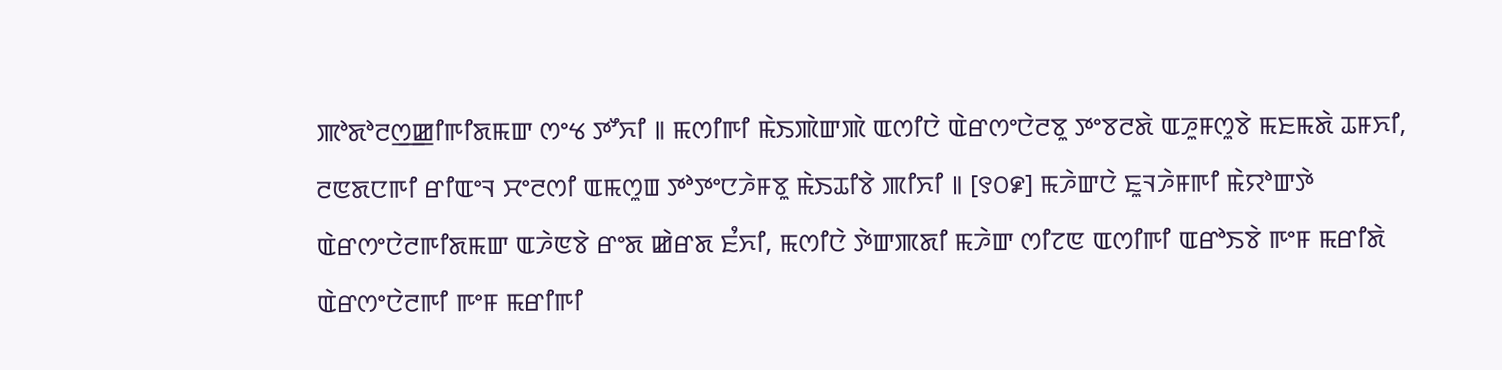ꯄꯣꯗꯣꯂꯁ꯭ꯀꯤꯒꯤꯗꯃꯛ ꯁꯦꯠ ꯇꯧꯈꯤ ꯫ ꯃꯁꯤꯒꯤ ꯃꯥꯏꯄꯥꯛꯄꯥ ꯑꯁꯤꯅꯥ ꯑꯥꯔꯁꯦꯅꯥꯂꯕꯨ ꯇꯦꯕꯂꯗꯥ ꯑꯍꯨꯝꯁꯨꯕꯥ ꯃꯐꯃꯗꯥ ꯊꯝꯈꯤ, ꯂꯟꯗꯅꯒꯤ ꯔꯤꯑꯦꯜ ꯆꯦꯂꯁꯤ ꯑꯃꯁꯨꯡ ꯇꯣꯇꯦꯅꯍꯥꯝꯕꯨ ꯃꯥꯏꯊꯤꯕꯥ ꯄꯤꯈꯤ ꯫ [꯱꯰꯹] ꯃꯍꯥꯛꯅꯥ ꯐꯨꯜꯍꯥꯝꯒꯤ ꯃꯥꯌꯣꯛꯇꯥ ꯑꯥꯔꯁꯦꯅꯥꯂꯒꯤꯗꯃꯛ ꯑꯍꯥꯟꯕꯥ ꯔꯦꯗ ꯀꯥꯔꯗ ꯐꯪꯈꯤ, ꯃꯁꯤꯅꯥ ꯇꯥꯛꯄꯗꯤ ꯃꯍꯥꯛ ꯁꯤꯖꯟ ꯑꯁꯤꯒꯤ ꯑꯔꯣꯏꯕꯥ ꯒꯦꯝ ꯃꯔꯤꯗꯥ ꯑꯥꯔꯁꯦꯅꯥꯂꯒꯤ ꯒꯦꯝ ꯃꯔꯤꯒꯤ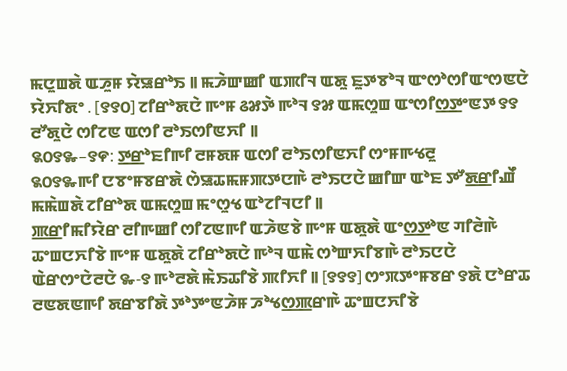ꯃꯅꯨꯡꯗꯥ ꯑꯍꯨꯝ ꯌꯥꯎꯔꯣꯏ ꯫ ꯃꯍꯥꯛꯀꯤ ꯑꯄꯤꯜ ꯑꯗꯨ ꯐꯨꯇꯕꯣꯜ ꯑꯦꯁꯣꯁꯤꯑꯦꯁꯟꯅꯥ ꯌꯥꯈꯤꯗꯦ . [꯱꯱꯰] ꯖꯤꯔꯣꯗꯅꯥ ꯒꯦꯝ ꯴꯷ꯇꯥ ꯒꯣꯜ ꯱꯷ ꯑꯃꯁꯨꯡ ꯑꯦꯁꯤꯁ꯭ꯇꯦꯟꯇ ꯱꯱ ꯂꯧꯗꯨꯅꯥ ꯁꯤꯖꯟ ꯑꯁꯤ ꯂꯣꯏꯁꯤꯟꯈꯤ ꯫
꯲꯰꯱꯳–꯱꯵: ꯇ꯭ꯔꯣꯐꯤꯒꯤ ꯂꯝꯗꯝ ꯑꯁꯤ ꯂꯣꯏꯁꯤꯟꯈꯤ ꯁꯦꯝꯒꯠꯂꯨ
꯲꯰꯱꯳ꯒꯤ ꯅꯕꯦꯝꯕꯔꯗꯥ ꯁꯥꯎꯊꯃꯝꯄꯇꯅꯒꯥ ꯂꯣꯏꯅꯅꯥ ꯀꯤꯛ ꯑꯣꯐ ꯇꯧꯗ꯭ꯔꯤꯉꯩ ꯃꯃꯥꯡꯗꯥ ꯖꯤꯔꯣꯗ ꯑꯃꯁꯨꯡ ꯃꯦꯁꯨꯠ ꯑꯣꯖꯤꯜꯅꯤ ꯫
ꯄ꯭ꯔꯤꯃꯤꯌꯥꯔ ꯂꯤꯒꯀꯤ ꯁꯤꯖꯟꯒꯤ ꯑꯍꯥꯟꯕꯥ ꯒꯦꯝ ꯑꯗꯨꯗꯥ ꯑꯦꯁ꯭ꯇꯣꯟ ꯚꯤꯂꯥꯒꯥ ꯊꯦꯡꯅꯈꯤꯕꯥ ꯒꯦꯝ ꯑꯗꯨꯗꯥ ꯖꯤꯔꯣꯗꯅꯥ ꯒꯣꯜ ꯑꯃꯥ ꯁꯣꯛꯈꯤꯕꯒꯥ ꯂꯣꯏꯅꯅꯥ ꯑꯥꯔꯁꯦꯅꯥꯂꯅꯥ ꯳-꯱ ꯒꯣꯂꯗꯥ ꯃꯥꯏꯊꯤꯕꯥ ꯄꯤꯈꯤ ꯫ [꯱꯱꯱] ꯁꯦꯞꯇꯦꯝꯕꯔ ꯱ꯗꯥ ꯅꯣꯔꯊ ꯂꯟꯗꯟꯒꯤ ꯗꯔꯕꯤꯗꯥ ꯇꯣꯇꯦꯟꯍꯥꯝ ꯍꯣꯠꯁ꯭ꯄꯔꯒꯥ ꯊꯦꯡꯅꯈꯤꯕꯥ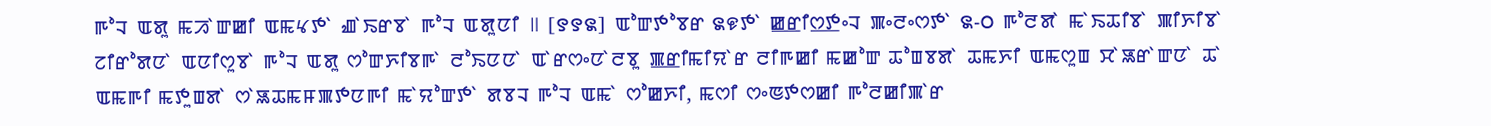ꯒꯣꯜ ꯑꯗꯨ ꯃꯍꯥꯛꯀꯤ ꯑꯃꯠꯇꯥ ꯉꯥꯏꯔꯕꯥ ꯒꯣꯜ ꯑꯗꯨꯅꯤ ꯫ [꯱꯱꯲] ꯑꯣꯛꯇꯣꯕꯔ ꯲꯶ꯇꯥ ꯀ꯭ꯔꯤꯁ꯭ꯇꯦꯜ ꯄꯦꯂꯦꯁꯇꯥ ꯲-꯰ ꯒꯣꯂꯗꯥ ꯃꯥꯏꯊꯤꯕꯥ ꯄꯤꯈꯤꯕꯥ ꯖꯤꯔꯣꯗꯅꯥ ꯑꯅꯤꯁꯨꯕꯥ ꯒꯣꯜ ꯑꯗꯨ ꯁꯣꯛꯈꯤꯕꯒꯥ ꯂꯣꯏꯅꯅꯥ ꯑꯥꯔꯁꯦꯅꯥꯂꯕꯨ ꯄ꯭ꯔꯤꯃꯤꯌꯥꯔ ꯂꯤꯒꯀꯤ ꯃꯀꯣꯛ ꯊꯣꯡꯕꯗꯥ ꯊꯃꯈꯤ ꯑꯃꯁꯨꯡ ꯆꯥꯎꯔꯥꯛꯅꯥ ꯊꯥ ꯑꯃꯒꯤ ꯃꯇꯨꯡꯗꯥ ꯁꯥꯎꯊꯃꯝꯄꯇꯅꯒꯤ ꯃꯥꯌꯣꯛꯇꯥ ꯗꯕꯜ ꯒꯣꯜ ꯑꯃꯥ ꯁꯣꯀꯈꯤ, ꯃꯁꯤ ꯁꯦꯟꯇꯁꯀꯤ ꯒꯣꯂꯀꯤꯄꯥꯔ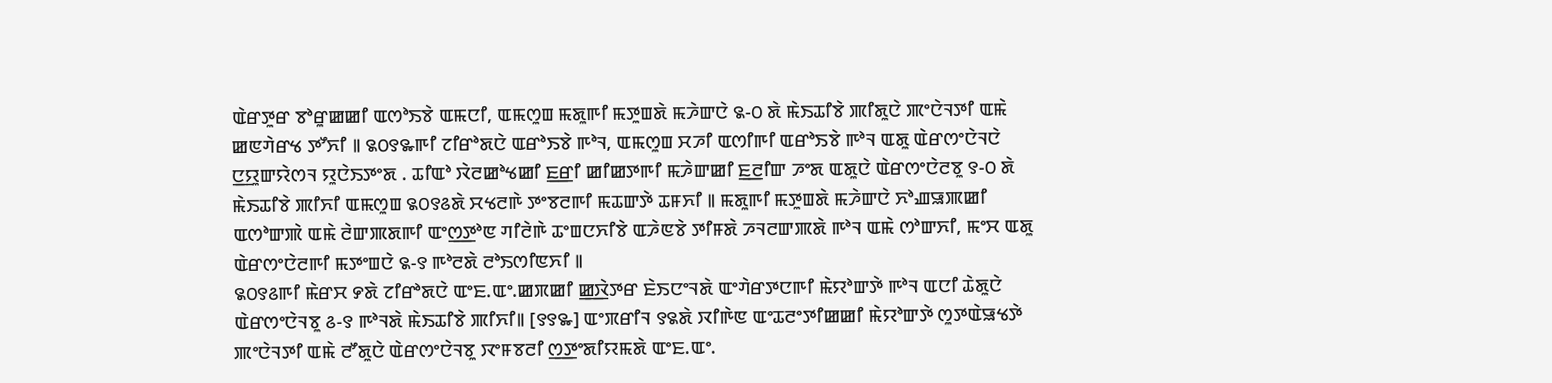ꯑꯥꯔꯇꯨꯔ ꯕꯣꯔꯨꯀꯀꯤ ꯑꯁꯣꯏꯕꯥ ꯑꯃꯅꯤ, ꯑꯃꯁꯨꯡ ꯃꯗꯨꯒꯤ ꯃꯇꯨꯡꯗꯥ ꯃꯍꯥꯛꯅꯥ ꯲-꯰ ꯗꯥ ꯃꯥꯏꯊꯤꯕꯥ ꯄꯤꯗꯨꯅꯥ ꯄꯦꯅꯥꯜꯇꯤ ꯑꯃꯥ ꯀꯟꯚꯥꯔꯠ ꯇꯧꯈꯤ ꯫ ꯲꯰꯱꯳ꯒꯤ ꯖꯤꯔꯣꯗꯅꯥ ꯑꯔꯣꯏꯕꯥ ꯒꯣꯜ, ꯑꯃꯁꯨꯡ ꯆꯍꯤ ꯑꯁꯤꯒꯤ ꯑꯔꯣꯏꯕꯥ ꯒꯣꯜ ꯑꯗꯨ ꯑꯥꯔꯁꯦꯅꯥꯜꯅꯥ ꯅ꯭ꯌꯨꯛꯌꯥꯁꯜ ꯌꯨꯅꯥꯏꯇꯦꯗ . ꯊꯤꯑꯣ ꯋꯥꯂꯀꯣꯠꯀꯤ ꯐ꯭ꯔꯤ ꯀꯤꯀꯇꯒꯤ ꯃꯍꯥꯛꯀꯤ ꯐ꯭ꯂꯤꯛ ꯍꯦꯗ ꯑꯗꯨꯅꯥ ꯑꯥꯔꯁꯦꯅꯥꯂꯕꯨ ꯱-꯰ ꯗꯥ ꯃꯥꯏꯊꯤꯕꯥ ꯄꯤꯈꯤ ꯑꯃꯁꯨꯡ ꯲꯰꯱꯴ꯗꯥ ꯆꯠꯂꯒꯥ ꯇꯦꯕꯂꯒꯤ ꯃꯊꯛꯇꯥ ꯊꯝꯈꯤ ꯫ ꯃꯗꯨꯒꯤ ꯃꯇꯨꯡꯗꯥ ꯃꯍꯥꯛꯅꯥ ꯈꯣꯉꯎꯄꯀꯤ ꯑꯁꯣꯛꯄꯥ ꯑꯃꯥ ꯂꯥꯛꯄꯗꯒꯤ ꯑꯦꯁ꯭ꯇꯣꯟ ꯚꯤꯂꯥꯒꯥ ꯊꯦꯡꯅꯈꯤꯕꯥ ꯑꯍꯥꯟꯕꯥ ꯇꯤꯝꯗꯥ ꯍꯜꯂꯛꯄꯗꯥ ꯒꯣꯜ ꯑꯃꯥ ꯁꯣꯛꯈꯤ, ꯃꯦꯆ ꯑꯗꯨ ꯑꯥꯔꯁꯦꯅꯥꯂꯒꯤ ꯃꯇꯦꯡꯅꯥ ꯲-꯱ ꯒꯣꯂꯗꯥ ꯂꯣꯏꯁꯤꯟꯈꯤ ꯫
꯲꯰꯱꯴ꯒꯤ ꯃꯥꯔꯆ ꯸ꯗꯥ ꯖꯤꯔꯣꯗꯅꯥ ꯑꯦꯐ.ꯑꯦ.ꯀꯞꯀꯤ ꯀ꯭ꯋꯥꯇꯔ ꯐꯥꯏꯅꯦꯜꯗꯥ ꯑꯦꯚꯥꯔꯇꯅꯒꯤ ꯃꯥꯌꯣꯛꯇꯥ ꯒꯣꯜ ꯑꯅꯤ ꯊꯥꯗꯨꯅꯥ ꯑꯥꯔꯁꯦꯅꯥꯜꯕꯨ ꯴-꯱ ꯒꯣꯜꯗꯥ ꯃꯥꯏꯊꯤꯕꯥ ꯄꯤꯈꯤ꯫ [꯱꯱꯳] ꯑꯦꯞꯔꯤꯜ ꯱꯲ꯗꯥ ꯋꯤꯒꯥꯟ ꯑꯦꯊꯂꯦꯇꯤꯀꯀꯤ ꯃꯥꯌꯣꯛꯇꯥ ꯁꯨꯇꯑꯥꯎꯠꯇꯥ ꯄꯦꯅꯥꯜꯇꯤ ꯑꯃꯥ ꯂꯧꯗꯨꯅꯥ ꯑꯥꯔꯁꯦꯅꯥꯜꯕꯨ ꯋꯦꯝꯕꯂꯤ ꯁ꯭ꯇꯦꯗꯤꯌꯃꯗꯥ ꯑꯦꯐ.ꯑꯦ.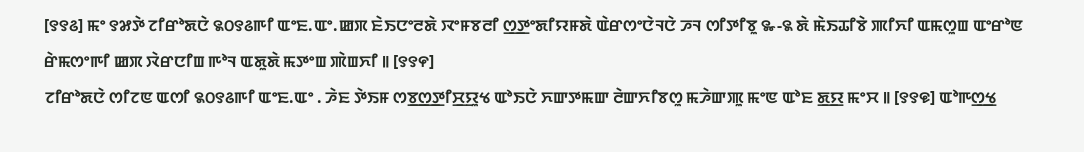[꯱꯱꯴] ꯃꯦ ꯱꯷ꯇꯥ ꯖꯤꯔꯣꯗꯅꯥ ꯲꯰꯱꯴ꯒꯤ ꯑꯦꯐ.ꯑꯦ.ꯀꯞ ꯐꯥꯏꯅꯦꯂꯗꯥ ꯋꯦꯝꯕꯂꯤ ꯁ꯭ꯇꯦꯗꯤꯌꯝꯗꯥ ꯑꯥꯔꯁꯦꯅꯥꯜꯅꯥ ꯍꯜ ꯁꯤꯇꯤꯕꯨ ꯳-꯲ ꯗꯥ ꯃꯥꯏꯊꯤꯕꯥ ꯄꯤꯈꯤ ꯑꯃꯁꯨꯡ ꯑꯦꯔꯣꯟ ꯔꯥꯃꯁꯦꯒꯤ ꯀꯞ ꯋꯥꯔꯅꯤꯡ ꯒꯣꯜ ꯑꯗꯨꯗꯥ ꯃꯇꯦꯡ ꯄꯥꯡꯈꯤ ꯫ [꯱꯱꯵]
ꯖꯤꯔꯣꯗꯅꯥ ꯁꯤꯖꯟ ꯑꯁꯤ ꯲꯰꯱꯴ꯒꯤ ꯑꯦꯐ.ꯑꯦ . ꯍꯥꯐ ꯇꯥꯏꯝ ꯁꯕ꯭ꯁ꯭ꯇꯤꯆ꯭ꯌꯨꯠ ꯑꯣꯏꯅꯥ ꯈꯛꯇꯃꯛ ꯂꯥꯛꯈꯤꯕꯁꯨ ꯃꯍꯥꯛꯄꯨ ꯃꯦꯟ ꯑꯣꯐ ꯗ꯭ꯌ ꯃꯦꯆ ꯫ [꯱꯱꯶] ꯑꯣꯒꯁ꯭ꯠ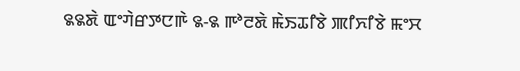꯲꯲ꯗꯥ ꯑꯦꯚꯥꯔꯇꯅꯒꯥ ꯲-꯲ ꯒꯣꯂꯗꯥ ꯃꯥꯏꯊꯤꯕꯥ ꯄꯤꯈꯤꯕꯥ ꯃꯦꯆ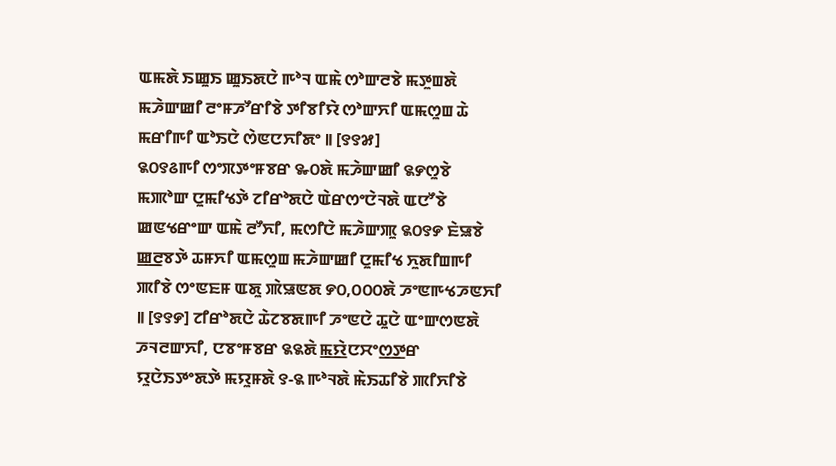ꯑꯃꯗꯥ ꯏꯀꯨꯏ ꯀꯨꯏꯗꯅꯥ ꯒꯣꯜ ꯑꯃꯥ ꯁꯣꯛꯂꯕꯥ ꯃꯇꯨꯡꯗꯥ ꯃꯍꯥꯛꯀꯤ ꯂꯦꯝꯍꯧꯔꯤꯕꯥ ꯇꯤꯕꯤꯌꯥ ꯁꯣꯛꯈꯤ ꯑꯃꯁꯨꯡ ꯊꯥ ꯃꯔꯤꯒꯤ ꯑꯣꯏꯅꯥ ꯁꯥꯟꯅꯈꯤꯗꯦ ꯫ [꯱꯱꯷]
꯲꯰꯱꯴ꯒꯤ ꯁꯦꯞꯇꯦꯝꯕꯔ ꯳꯰ꯗꯥ ꯃꯍꯥꯛꯀꯤ ꯲꯸ꯁꯨꯕꯥ ꯃꯄꯣꯛ ꯅꯨꯃꯤꯠꯇꯥ ꯖꯤꯔꯣꯗꯅꯥ ꯑꯥꯔꯁꯦꯅꯥꯜꯗꯥ ꯑꯅꯧꯕꯥ ꯀꯟꯠꯔꯦꯛ ꯑꯃꯥ ꯂꯧꯈꯤ, ꯃꯁꯤꯅꯥ ꯃꯍꯥꯛꯄꯨ ꯲꯰꯱꯸ ꯐꯥꯎꯕꯥ ꯀ꯭ꯂꯕꯇꯥ ꯊꯝꯈꯤ ꯑꯃꯁꯨꯡ ꯃꯍꯥꯛꯀꯤ ꯅꯨꯃꯤꯠ ꯈꯨꯗꯤꯡꯒꯤ ꯄꯤꯕꯥ ꯁꯦꯟꯐꯝ ꯑꯗꯨ ꯄꯥꯎꯟꯗ ꯸꯰,꯰꯰꯰ꯗꯥ ꯍꯦꯟꯒꯠꯍꯟꯈꯤ ꯫ [꯱꯱꯸] ꯖꯤꯔꯣꯗꯅꯥ ꯊꯥꯖꯕꯗꯒꯤ ꯍꯦꯟꯅꯥ ꯊꯨꯅꯥ ꯑꯦꯛꯁꯟꯗꯥ ꯍꯜꯂꯛꯈꯤ, ꯅꯕꯦꯝꯕꯔ ꯲꯲ꯗꯥ ꯃ꯭ꯌꯥꯅꯆꯦꯁ꯭ꯇꯔ ꯌꯨꯅꯥꯏꯇꯦꯗꯇꯥ ꯃꯌꯨꯝꯗꯥ ꯱-꯲ ꯒꯣꯜꯗꯥ ꯃꯥꯏꯊꯤꯕꯥ ꯄꯤꯈꯤꯕꯥ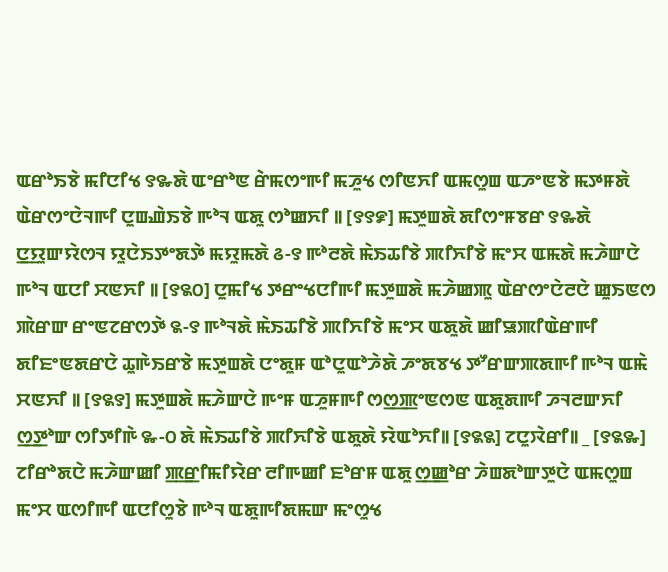ꯑꯔꯣꯏꯕꯥ ꯃꯤꯅꯤꯠ ꯱꯳ꯗꯥ ꯑꯦꯔꯣꯟ ꯔꯥꯃꯁꯦꯒꯤ ꯃꯍꯨꯠ ꯁꯤꯟꯈꯤ ꯑꯃꯁꯨꯡ ꯑꯍꯦꯟꯕꯥ ꯃꯇꯝꯗꯥ ꯑꯥꯔꯁꯦꯅꯥꯜꯒꯤ ꯅꯨꯡꯉꯥꯏꯕꯥ ꯒꯣꯜ ꯑꯗꯨ ꯁꯣꯀꯈꯤ ꯫ [꯱꯱꯹] ꯃꯇꯨꯡꯗꯥ ꯗꯤꯁꯦꯝꯕꯔ ꯱꯳ꯗꯥ ꯅ꯭ꯌꯨꯛꯌꯥꯁꯜ ꯌꯨꯅꯥꯏꯇꯦꯗꯇꯥ ꯃꯌꯨꯃꯗꯥ ꯴-꯱ ꯒꯣꯂꯗꯥ ꯃꯥꯏꯊꯤꯕꯥ ꯄꯤꯈꯤꯕꯥ ꯃꯦꯆ ꯑꯃꯗꯥ ꯃꯍꯥꯛꯅꯥ ꯒꯣꯜ ꯑꯅꯤ ꯆꯟꯈꯤ ꯫ [꯱꯲꯰] ꯅꯨꯃꯤꯠ ꯇꯔꯦꯠꯅꯤꯒꯤ ꯃꯇꯨꯡꯗꯥ ꯃꯍꯥꯀꯄꯨ ꯑꯥꯔꯁꯦꯅꯥꯂꯅꯥ ꯀꯨꯏꯟꯁ ꯄꯥꯔꯛ ꯔꯦꯟꯖꯔꯁꯇꯥ ꯲-꯱ ꯒꯣꯜꯗꯥ ꯃꯥꯏꯊꯤꯕꯥ ꯄꯤꯈꯤꯕꯥ ꯃꯦꯆ ꯑꯗꯨꯗꯥ ꯀꯤꯎꯄꯤꯑꯥꯔꯒꯤ ꯗꯤꯐꯦꯟꯗꯔꯅꯥ ꯊꯨꯒꯥꯏꯔꯕꯥ ꯃꯇꯨꯡꯗꯥ ꯅꯦꯗꯨꯝ ꯑꯣꯅꯨꯑꯣꯍꯥꯗꯥ ꯍꯦꯗꯕꯠ ꯇꯧꯔꯛꯄꯗꯒꯤ ꯒꯣꯜ ꯑꯃꯥ ꯆꯟꯈꯤ ꯫ [꯱꯲꯱] ꯃꯇꯨꯡꯗꯥ ꯃꯍꯥꯛꯅꯥ ꯒꯦꯝ ꯑꯍꯨꯝꯒꯤ ꯁꯁ꯭ꯄꯦꯟꯁꯟ ꯑꯗꯨꯗꯒꯤ ꯍꯜꯂꯛꯈꯤ ꯁ꯭ꯇꯣꯛ ꯁꯤꯇꯤꯒꯥ ꯳-꯰ ꯗꯥ ꯃꯥꯏꯊꯤꯕꯥ ꯄꯤꯈꯤꯕꯥ ꯑꯗꯨꯗꯥ ꯌꯥꯑꯣꯈꯤ꯫ [꯱꯲꯲] ꯖꯅꯨꯋꯥꯔꯤ꯫ _ [꯱꯲꯳] ꯖꯤꯔꯣꯗꯅꯥ ꯃꯍꯥꯛꯀꯤ ꯄ꯭ꯔꯤꯃꯤꯌꯥꯔ ꯂꯤꯒꯀꯤ ꯐꯣꯔꯝ ꯑꯗꯨ ꯁ꯭ꯀꯣꯔ ꯍꯥꯡꯗꯣꯛꯇꯨꯅꯥ ꯑꯃꯁꯨꯡ ꯃꯦꯆ ꯑꯁꯤꯒꯤ ꯑꯅꯤꯁꯨꯕꯥ ꯒꯣꯜ ꯑꯗꯨꯒꯤꯗꯃꯛ ꯃꯦꯁꯨꯠ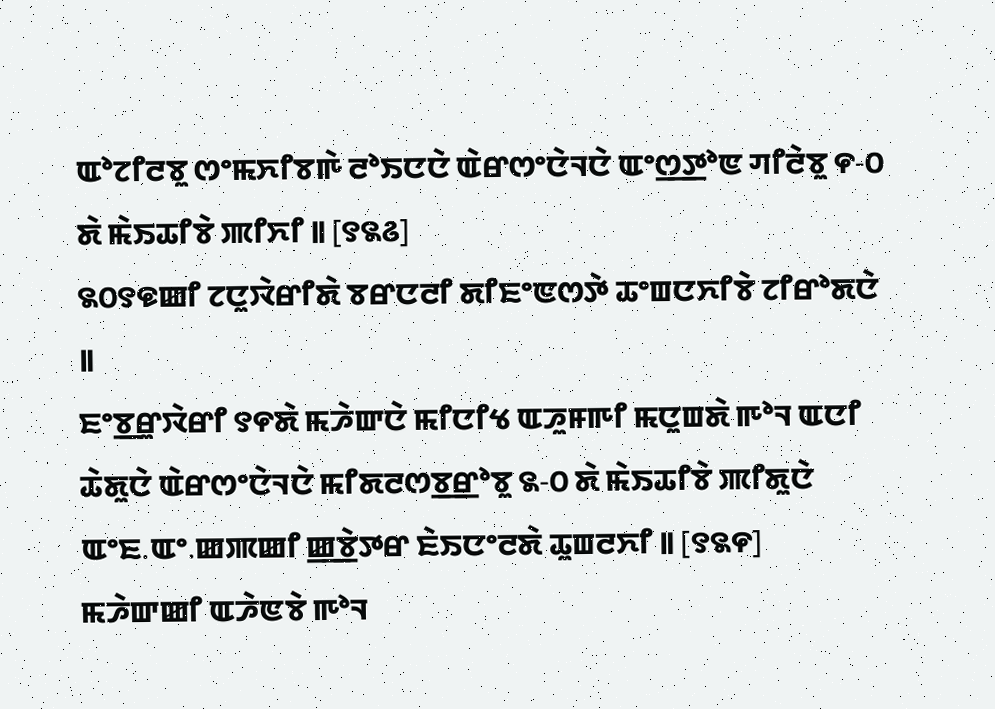ꯑꯣꯖꯤꯂꯕꯨ ꯁꯦꯃꯈꯤꯕꯒꯥ ꯂꯣꯏꯅꯅꯥ ꯑꯥꯔꯁꯦꯅꯥꯜꯅꯥ ꯑꯦꯁ꯭ꯇꯣꯟ ꯚꯤꯂꯥꯕꯨ ꯵-꯰ ꯗꯥ ꯃꯥꯏꯊꯤꯕꯥ ꯄꯤꯈꯤ ꯫ [꯱꯲꯴]
꯲꯰꯱꯶ꯀꯤ ꯖꯅꯨꯋꯥꯔꯤꯗꯥ ꯕꯔꯅꯂꯤ ꯗꯤꯐꯦꯟꯁꯇꯥ ꯊꯦꯡꯅꯈꯤꯕꯥ ꯖꯤꯔꯣꯗꯅꯥ ꯫
ꯐꯦꯕ꯭ꯔꯨꯋꯥꯔꯤ ꯱꯵ꯗꯥ ꯃꯍꯥꯛꯅꯥ ꯃꯤꯅꯤꯠ ꯑꯍꯨꯝꯒꯤ ꯃꯅꯨꯡꯗꯥ ꯒꯣꯜ ꯑꯅꯤ ꯊꯥꯗꯨꯅꯥ ꯑꯥꯔꯁꯦꯅꯥꯜꯅꯥ ꯃꯤꯗꯂꯁꯕ꯭ꯔꯣꯕꯨ ꯲-꯰ ꯗꯥ ꯃꯥꯏꯊꯤꯕꯥ ꯄꯤꯗꯨꯅꯥ ꯑꯦꯐ.ꯑꯦ.ꯀꯄꯀꯤ ꯀ꯭ꯕꯥꯇꯔ ꯐꯥꯏꯅꯦꯂꯗꯥ ꯊꯨꯡꯂꯈꯤ ꯫ [꯱꯲꯵] ꯃꯍꯥꯛꯀꯤ ꯑꯍꯥꯟꯕꯥ ꯒꯣꯜ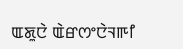ꯑꯗꯨꯅꯥ ꯑꯥꯔꯁꯦꯅꯥꯜꯒꯤ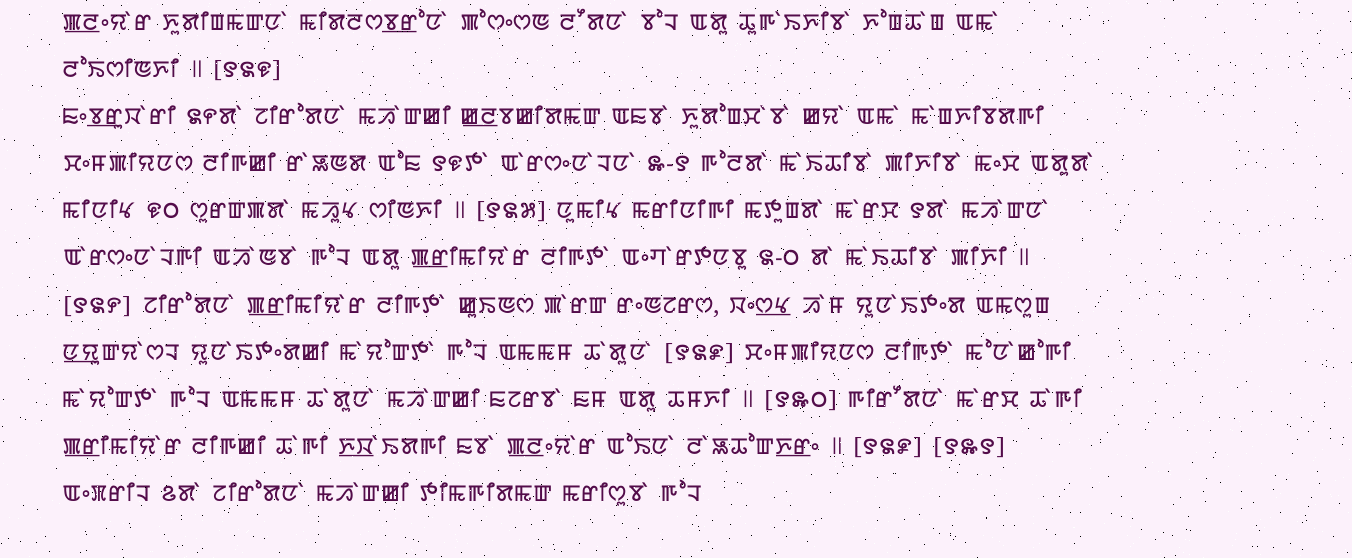ꯄ꯭ꯂꯦꯌꯥꯔ ꯈꯨꯗꯤꯡꯃꯛꯅꯥ ꯃꯤꯗꯂꯁꯕ꯭ꯔꯣꯅꯥ ꯄꯣꯁꯦꯁꯟ ꯂꯧꯗꯅꯥ ꯕꯣꯜ ꯑꯗꯨ ꯊꯨꯒꯥꯏꯈꯤꯕꯥ ꯈꯣꯡꯊꯥꯡ ꯑꯃꯥ ꯂꯣꯏꯁꯤꯟꯈꯤ ꯫ [꯱꯲꯶]
ꯐꯦꯕ꯭ꯔꯨꯋꯥꯔꯤ ꯲꯵ꯗꯥ ꯖꯤꯔꯣꯗꯅꯥ ꯃꯍꯥꯛꯀꯤ ꯀ꯭ꯂꯕꯀꯤꯗꯃꯛ ꯑꯐꯕꯥ ꯈꯨꯗꯣꯡꯆꯥꯕꯥ ꯀꯌꯥ ꯑꯃꯥ ꯃꯥꯡꯈꯤꯕꯗꯒꯤ ꯆꯦꯝꯄꯤꯌꯅꯁ ꯂꯤꯒꯀꯤ ꯔꯥꯎꯟꯗ ꯑꯣꯐ ꯱꯶ꯇꯥ ꯑꯥꯔꯁꯦꯅꯥꯜꯅꯥ ꯳-꯱ ꯒꯣꯂꯗꯥ ꯃꯥꯏꯊꯤꯕꯥ ꯄꯤꯈꯤꯕꯥ ꯃꯦꯆ ꯑꯗꯨꯗꯥ ꯃꯤꯅꯤꯠ ꯶꯰ ꯁꯨꯔꯛꯄꯗꯥ ꯃꯍꯨꯠ ꯁꯤꯟꯈꯤ ꯫ [꯱꯲꯷] ꯅꯨꯃꯤꯠ ꯃꯔꯤꯅꯤꯒꯤ ꯃꯇꯨꯡꯗꯥ ꯃꯥꯔꯆ ꯱ꯗꯥ ꯃꯍꯥꯛꯅꯥ ꯑꯥꯔꯁꯦꯅꯥꯜꯒꯤ ꯑꯍꯥꯟꯕꯥ ꯒꯣꯜ ꯑꯗꯨ ꯄ꯭ꯔꯤꯃꯤꯌꯥꯔ ꯂꯤꯒꯇꯥ ꯑꯦꯚꯥꯔꯇꯅꯕꯨ ꯲-꯰ ꯗꯥ ꯃꯥꯏꯊꯤꯕꯥ ꯄꯤꯈꯤ ꯫ [꯱꯲꯸] ꯖꯤꯔꯣꯗꯅꯥ ꯄ꯭ꯔꯤꯃꯤꯌꯥꯔ ꯂꯤꯒꯇꯥ ꯀꯨꯏꯟꯁ ꯄꯥꯔꯛ ꯔꯦꯟꯖꯔꯁ, ꯋꯦꯁ꯭ꯠ ꯍꯥꯝ ꯌꯨꯅꯥꯏꯇꯦꯗ ꯑꯃꯁꯨꯡ ꯅ꯭ꯌꯨꯛꯌꯥꯁꯜ ꯌꯨꯅꯥꯏꯇꯦꯗꯀꯤ ꯃꯥꯌꯣꯛꯇꯥ ꯒꯣꯜ ꯑꯃꯃꯝ ꯊꯥꯗꯨꯅꯥ [꯱꯲꯹] ꯆꯦꯝꯄꯤꯌꯅꯁ ꯂꯤꯒꯇꯥ ꯃꯣꯅꯥꯀꯣꯒꯤ ꯃꯥꯌꯣꯛꯇꯥ ꯒꯣꯜ ꯑꯃꯃꯝ ꯊꯥꯗꯨꯅꯥ ꯃꯍꯥꯛꯀꯤ ꯐꯖꯔꯕꯥ ꯐꯝ ꯑꯗꯨ ꯊꯝꯈꯤ ꯫ [꯱꯳꯰] ꯒꯤꯔꯧꯗꯅꯥ ꯃꯥꯔꯆ ꯊꯥꯒꯤ ꯄ꯭ꯔꯤꯃꯤꯌꯥꯔ ꯂꯤꯒꯀꯤ ꯊꯥꯒꯤ ꯈ꯭ꯋꯥꯏꯗꯒꯤ ꯐꯕꯥ ꯄ꯭ꯂꯦꯌꯥꯔ ꯑꯣꯏꯅꯥ ꯂꯥꯎꯊꯣꯛꯈ꯭ꯔꯦ ꯫ [꯱꯲꯹] [꯱꯳꯱] ꯑꯦꯞꯔꯤꯜ ꯴ꯗꯥ ꯖꯤꯔꯣꯗꯅꯥ ꯃꯍꯥꯛꯀꯤ ꯇꯤꯃꯒꯤꯗꯃꯛ ꯃꯔꯤꯁꯨꯕꯥ ꯒꯣꯜ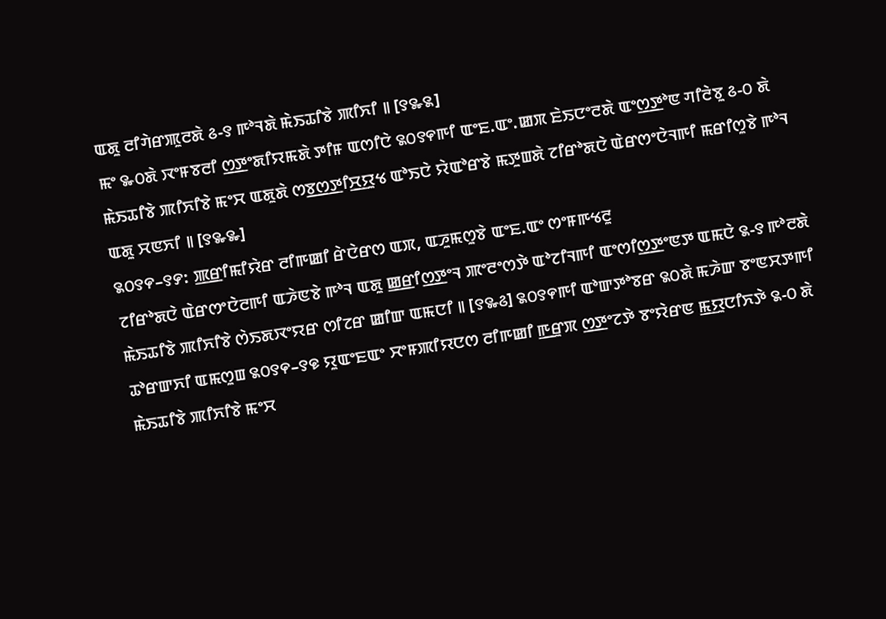ꯑꯗꯨ ꯂꯤꯚꯥꯔꯄꯨꯂꯗꯥ ꯴-꯱ ꯒꯣꯜꯗꯥ ꯃꯥꯏꯊꯤꯕꯥ ꯄꯤꯈꯤ ꯫ [꯱꯳꯲]
ꯃꯦ ꯳꯰ꯗꯥ ꯋꯦꯝꯕꯂꯤ ꯁ꯭ꯇꯦꯗꯤꯌꯃꯗꯥ ꯇꯤꯝ ꯑꯁꯤꯅꯥ ꯲꯰꯱꯵ꯒꯤ ꯑꯦꯐ.ꯑꯦ.ꯀꯞ ꯐꯥꯏꯅꯦꯂꯗꯥ ꯑꯦꯁ꯭ꯇꯣꯟ ꯚꯤꯂꯥꯕꯨ ꯴-꯰ ꯗꯥ ꯃꯥꯏꯊꯤꯕꯥ ꯄꯤꯈꯤꯕꯥ ꯃꯦꯆ ꯑꯗꯨꯗꯥ ꯁꯕ꯭ꯁ꯭ꯇꯤꯆ꯭ꯌꯨꯠ ꯑꯣꯏꯅꯥ ꯌꯥꯑꯣꯔꯕꯥ ꯃꯇꯨꯡꯗꯥ ꯖꯤꯔꯣꯗꯅꯥ ꯑꯥꯔꯁꯦꯅꯥꯜꯒꯤ ꯃꯔꯤꯁꯨꯕꯥ ꯒꯣꯜ ꯑꯗꯨ ꯆꯟꯈꯤ ꯫ [꯱꯳꯳]
꯲꯰꯱꯵–꯱꯸: ꯄ꯭ꯔꯤꯃꯤꯌꯥꯔ ꯂꯤꯒꯀꯤ ꯔꯥꯅꯥꯔꯁ ꯑꯞ, ꯑꯍꯨꯃꯁꯨꯕꯥ ꯑꯦꯐ.ꯑꯦ ꯁꯦꯝꯒꯠꯂꯨ
ꯖꯤꯔꯣꯗꯅꯥ ꯑꯥꯔꯁꯦꯅꯥꯂꯒꯤ ꯑꯍꯥꯟꯕꯥ ꯒꯣꯜ ꯑꯗꯨ ꯀ꯭ꯔꯤꯁ꯭ꯇꯦꯜ ꯄꯦꯂꯦꯁꯇꯥ ꯑꯣꯖꯤꯜꯒꯤ ꯑꯦꯁꯤꯁ꯭ꯇꯦꯟꯇ ꯑꯃꯅꯥ ꯲-꯱ ꯒꯣꯂꯗꯥ ꯃꯥꯏꯊꯤꯕꯥ ꯄꯤꯈꯤꯕꯥ ꯁꯥꯏꯗꯋꯦꯌꯔ ꯁꯤꯖꯔ ꯀꯤꯛ ꯑꯃꯅꯤ ꯫ [꯱꯳꯴] ꯲꯰꯱꯵ꯒꯤ ꯑꯣꯛꯇꯣꯕꯔ ꯲꯰ꯗꯥ ꯃꯍꯥꯛ ꯕꯦꯟꯆꯇꯒꯤ ꯊꯣꯔꯛꯈꯤ ꯑꯃꯁꯨꯡ ꯲꯰꯱꯵–꯱꯶ ꯌꯨꯑꯦꯐꯑꯦ ꯆꯦꯝꯄꯤꯌꯅꯁ ꯂꯤꯒꯀꯤ ꯒ꯭ꯔꯨꯞ ꯁ꯭ꯇꯦꯖꯇꯥ ꯕꯦꯌꯥꯔꯟ ꯃ꯭ꯌꯨꯅꯤꯈꯇꯥ ꯲-꯰ ꯗꯥ ꯃꯥꯏꯊꯤꯕꯥ ꯄꯤꯈꯤꯕꯥ ꯃꯦꯆ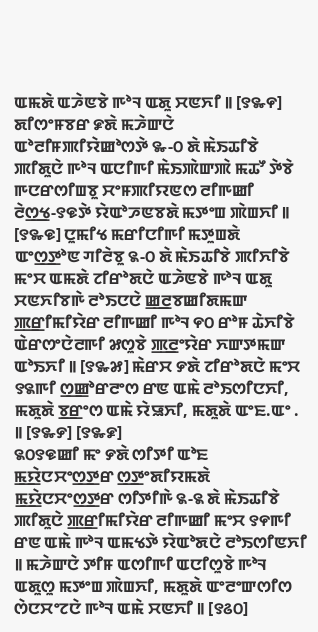ꯑꯃꯗꯥ ꯑꯍꯥꯟꯕꯥ ꯒꯣꯜ ꯑꯗꯨ ꯆꯟꯈꯤ ꯫ [꯱꯳꯵] ꯗꯤꯁꯦꯝꯕꯔ ꯹ꯗꯥ ꯃꯍꯥꯛꯅꯥ ꯑꯣꯂꯤꯝꯄꯤꯌꯥꯀꯣꯁꯇꯥ ꯳-꯰ ꯗꯥ ꯃꯥꯏꯊꯤꯕꯥ ꯄꯤꯗꯨꯅꯥ ꯒꯣꯜ ꯑꯅꯤꯒꯤ ꯃꯥꯏꯄꯥꯛꯄꯥ ꯃꯊꯧ ꯇꯥꯕꯥ ꯒꯅꯔꯁꯤꯡꯕꯨ ꯆꯦꯝꯄꯤꯌꯟꯁ ꯂꯤꯒꯀꯤ ꯂꯥꯁ꯭ꯠ-꯱꯶ꯇꯥ ꯌꯥꯑꯣꯍꯟꯕꯗꯥ ꯃꯇꯦꯡ ꯄꯥꯡꯈꯤ ꯫ [꯱꯳꯶] ꯅꯨꯃꯤꯠ ꯃꯔꯤꯅꯤꯒꯤ ꯃꯇꯨꯡꯗꯥ ꯑꯦꯁ꯭ꯇꯣꯟ ꯚꯤꯂꯥꯕꯨ ꯲-꯰ ꯗꯥ ꯃꯥꯏꯊꯤꯕꯥ ꯄꯤꯈꯤꯕꯥ ꯃꯦꯆ ꯑꯃꯗꯥ ꯖꯤꯔꯣꯗꯅꯥ ꯑꯍꯥꯟꯕꯥ ꯒꯣꯜ ꯑꯗꯨ ꯆꯟꯈꯤꯕꯒꯥ ꯂꯣꯏꯅꯅꯥ ꯀ꯭ꯂꯕꯀꯤꯗꯃꯛ ꯄ꯭ꯔꯤꯃꯤꯌꯥꯔ ꯂꯤꯒꯀꯤ ꯒꯣꯜ ꯵꯰ ꯔꯣꯝ ꯊꯥꯈꯤꯕꯥ ꯑꯥꯔꯁꯦꯅꯥꯂꯒꯤ ꯷ꯁꯨꯕꯥ ꯄ꯭ꯂꯦꯌꯥꯔ ꯈꯛꯇꯃꯛ ꯑꯣꯏꯈꯤ ꯫ [꯱꯳꯷] ꯃꯥꯔꯆ ꯸ꯗꯥ ꯖꯤꯔꯣꯗꯅꯥ ꯃꯦꯆ ꯱꯲ꯒꯤ ꯁ꯭ꯀꯣꯔꯂꯦꯁ ꯔꯟ ꯑꯃꯥ ꯂꯣꯏꯁꯤꯅꯈꯤ, ꯃꯗꯨꯗꯥ ꯕ꯭ꯔꯦꯁ ꯑꯃꯥ ꯌꯥꯎꯈꯤ, ꯃꯗꯨꯗꯥ ꯑꯦꯐ.ꯑꯦ . ꯫ [꯱꯳꯸] [꯱꯳꯹]
꯲꯰꯱꯶ꯀꯤ ꯃꯦ ꯸ꯗꯥ ꯁꯤꯇꯤ ꯑꯣꯐ ꯃ꯭ꯌꯥꯅꯆꯦꯁ꯭ꯇꯔ ꯁ꯭ꯇꯦꯗꯤꯌꯃꯗꯥ ꯃ꯭ꯌꯥꯅꯆꯦꯁ꯭ꯇꯔ ꯁꯤꯇꯤꯒꯥ ꯲-꯲ ꯗꯥ ꯃꯥꯏꯊꯤꯕꯥ ꯄꯤꯗꯨꯅꯥ ꯄ꯭ꯔꯤꯃꯤꯌꯥꯔ ꯂꯤꯒꯀꯤ ꯃꯦꯆ ꯱꯵ꯒꯤ ꯔꯟ ꯑꯃꯥ ꯒꯣꯜ ꯑꯃꯠꯇꯥ ꯌꯥꯑꯣꯗꯅꯥ ꯂꯣꯏꯁꯤꯟꯈꯤ ꯫ ꯃꯍꯥꯛꯅꯥ ꯇꯤꯝ ꯑꯁꯤꯒꯤ ꯑꯅꯤꯁꯨꯕꯥ ꯒꯣꯜ ꯑꯗꯨꯁꯨ ꯃꯇꯦꯡ ꯄꯥꯡꯈꯤ, ꯃꯗꯨꯗꯥ ꯑꯦꯂꯦꯛꯁꯤꯁ ꯁꯥꯅꯆꯦꯖꯅꯥ ꯒꯣꯜ ꯑꯃꯥ ꯆꯟꯈꯤ ꯫ [꯱꯴꯰]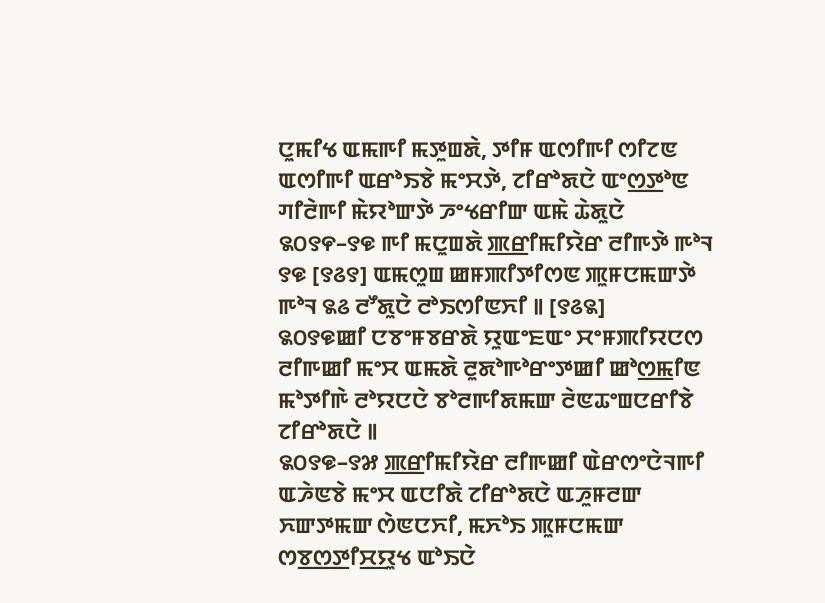ꯅꯨꯃꯤꯠ ꯑꯃꯒꯤ ꯃꯇꯨꯡꯗꯥ, ꯇꯤꯝ ꯑꯁꯤꯒꯤ ꯁꯤꯖꯟ ꯑꯁꯤꯒꯤ ꯑꯔꯣꯏꯕꯥ ꯃꯦꯆꯇꯥ, ꯖꯤꯔꯣꯗꯅꯥ ꯑꯦꯁ꯭ꯇꯣꯟ ꯚꯤꯂꯥꯒꯤ ꯃꯥꯌꯣꯛꯇꯥ ꯍꯦꯠꯔꯤꯛ ꯑꯃꯥ ꯊꯥꯗꯨꯅꯥ ꯲꯰꯱꯵–꯱꯶ ꯒꯤ ꯃꯅꯨꯡꯗꯥ ꯄ꯭ꯔꯤꯃꯤꯌꯥꯔ ꯂꯤꯒꯇꯥ ꯒꯣꯜ ꯱꯶ [꯱꯴꯱] ꯑꯃꯁꯨꯡ ꯀꯝꯄꯤꯇꯤꯁꯟ ꯄꯨꯝꯅꯃꯛꯇꯥ ꯒꯣꯜ ꯲꯴ ꯂꯧꯗꯨꯅꯥ ꯂꯣꯏꯁꯤꯟꯈꯤ ꯫ [꯱꯴꯲]
꯲꯰꯱꯶ꯀꯤ ꯅꯕꯦꯝꯕꯔꯗꯥ ꯌꯨꯑꯦꯐꯑꯦ ꯆꯦꯝꯄꯤꯌꯅꯁ ꯂꯤꯒꯀꯤ ꯃꯦꯆ ꯑꯃꯗꯥ ꯂꯨꯗꯣꯒꯣꯔꯦꯇꯀꯤ ꯀꯣꯁ꯭ꯃꯤꯟ ꯃꯣꯇꯤꯒꯥ ꯂꯣꯌꯅꯅꯥ ꯕꯣꯂꯒꯤꯗꯃꯛ ꯂꯥꯟꯊꯦꯡꯅꯔꯤꯕꯥ ꯖꯤꯔꯣꯗꯅꯥ ꯫
꯲꯰꯱꯶–꯱꯷ ꯄ꯭ꯔꯤꯃꯤꯌꯥꯔ ꯂꯤꯒꯀꯤ ꯑꯥꯔꯁꯦꯅꯥꯜꯒꯤ ꯑꯍꯥꯟꯕꯥ ꯃꯦꯆ ꯑꯅꯤꯗꯥ ꯖꯤꯔꯣꯗꯅꯥ ꯑꯍꯨꯝꯂꯛ ꯈꯛꯇꯃꯛ ꯁꯥꯟꯅꯈꯤ, ꯃꯈꯣꯏ ꯄꯨꯝꯅꯃꯛ ꯁꯕ꯭ꯁ꯭ꯇꯤꯆ꯭ꯌꯨꯠ ꯑꯣꯏꯅꯥ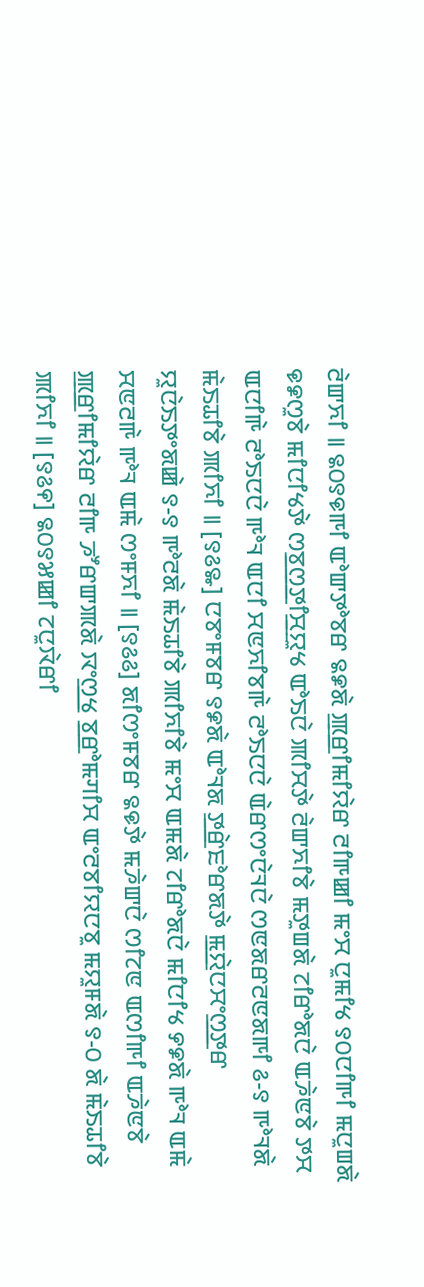ꯂꯥꯛꯈꯤ ꯫ ꯲꯰꯱꯶ꯒꯤ ꯑꯣꯛꯇꯣꯕꯔ ꯲꯹ꯗꯥ ꯄ꯭ꯔꯤꯃꯤꯌꯥꯔ ꯂꯤꯒꯀꯤ ꯃꯦꯆ ꯅꯨꯃꯤꯠ ꯱꯰ꯅꯤꯒꯤ ꯃꯅꯨꯡꯗꯥ ꯶꯹ꯁꯨꯕꯥ ꯃꯤꯅꯤꯠꯇꯥ ꯁꯕ꯭ꯁ꯭ꯇꯤꯆ꯭ꯌꯨꯠ ꯑꯣꯏꯅꯥ ꯄꯤꯆꯇꯥ ꯂꯥꯛꯈꯤꯕꯥ ꯃꯇꯨꯡꯗꯥ ꯖꯤꯔꯣꯗꯅꯥ ꯑꯍꯥꯟꯕꯥ ꯇꯆ ꯑꯅꯤꯒꯥ ꯂꯣꯏꯅꯅꯥ ꯒꯣꯜ ꯑꯅꯤ ꯆꯟꯈꯤꯕꯒꯥ ꯂꯣꯏꯅꯅꯥ ꯑꯥꯔꯁꯦꯅꯥꯜꯅꯥ ꯁꯟꯗꯔꯂꯟꯗꯒꯤ ꯴-꯱ ꯒꯣꯜꯗꯥ ꯃꯥꯏꯊꯤꯕꯥ ꯄꯤꯈꯤ ꯫ [꯱꯴꯳] ꯅꯕꯦꯝꯕꯔ ꯱꯹ꯗꯥ ꯑꯣꯜꯗ ꯇ꯭ꯔꯥꯐꯣꯔꯗꯇꯥ ꯃ꯭ꯌꯥꯅꯆꯦꯁ꯭ꯇꯔ ꯌꯨꯅꯥꯏꯇꯦꯗꯀꯥ ꯱-꯱ ꯒꯣꯂꯗꯥ ꯃꯥꯏꯊꯤꯕꯥ ꯄꯤꯈꯤꯕꯥ ꯃꯦꯆ ꯑꯃꯗꯥ ꯖꯤꯔꯣꯗꯅꯥ ꯃꯤꯅꯤꯠ ꯸꯹ꯗꯥ ꯒꯣꯜ ꯑꯃꯥ ꯆꯟꯂꯒꯥ ꯒꯣꯜ ꯑꯃꯥ ꯁꯦꯝꯈꯤ ꯫ [꯱꯴꯴] ꯗꯤꯁꯦꯝꯕꯔ ꯲꯶ꯇꯥ ꯃꯍꯥꯛꯅꯥ ꯁꯤꯖꯟ ꯑꯁꯤꯒꯤ ꯑꯍꯥꯟꯕꯥ ꯄ꯭ꯔꯤꯃꯤꯌꯥꯔ ꯂꯤꯒ ꯍꯧꯔꯛꯄꯗꯥ ꯋꯦꯁ꯭ꯠ ꯕ꯭ꯔꯣꯃꯚꯤꯆ ꯑꯦꯂꯕꯤꯌꯅꯕꯨ ꯃꯌꯨꯝꯗꯥ ꯱-꯰ ꯗꯥ ꯃꯥꯏꯊꯤꯕꯥ ꯄꯤꯈꯤ ꯫ [꯱꯴꯵] ꯲꯰꯱꯷ꯀꯤ ꯖꯅꯨꯋꯥꯔꯤ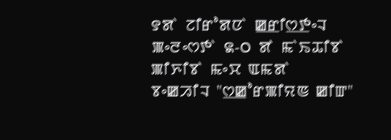꯱ꯗꯥ ꯖꯤꯔꯣꯗꯅꯥ ꯀ꯭ꯔꯤꯁ꯭ꯇꯦꯜ ꯄꯦꯂꯦꯁꯇꯥ ꯲-꯰ ꯗꯥ ꯃꯥꯏꯊꯤꯕꯥ ꯄꯤꯈꯤꯕꯥ ꯃꯦꯆ ꯑꯃꯗꯥ ꯕꯦꯀꯍꯤꯜ "ꯁ꯭ꯀꯣꯔꯄꯤꯌꯟ ꯀꯤꯛ"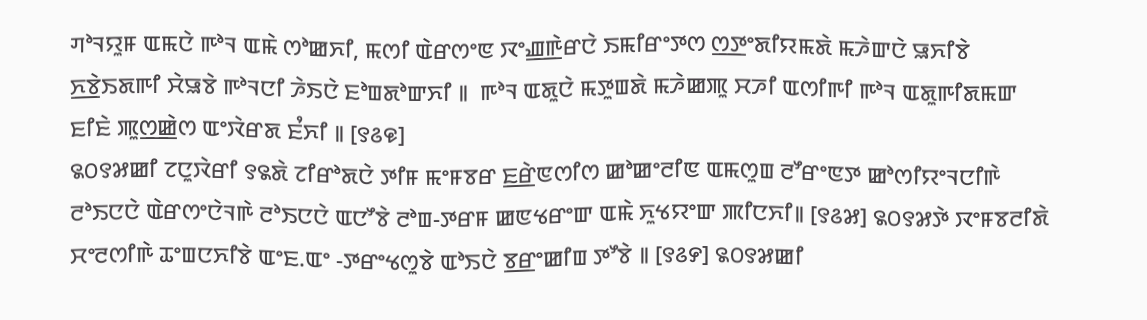ꯚꯣꯜꯌꯨꯝ ꯑꯃꯅꯥ ꯒꯣꯜ ꯑꯃꯥ ꯁꯣꯀꯈꯤ, ꯃꯁꯤ ꯑꯥꯔꯁꯦꯟ ꯋꯦꯉ꯭ꯒꯥꯔꯅꯥ ꯏꯃꯤꯔꯦꯇꯁ ꯁ꯭ꯇꯦꯗꯤꯌꯃꯗꯥ ꯃꯍꯥꯛꯅꯥ ꯎꯈꯤꯕꯥ ꯈ꯭ꯕꯥꯏꯗꯒꯤ ꯆꯥꯎꯕꯥ ꯒꯣꯜꯅꯤ ꯍꯥꯏꯅꯥ ꯐꯣꯡꯗꯣꯛꯈꯤ ꯫  ꯒꯣꯜ ꯑꯗꯨꯅꯥ ꯃꯇꯨꯡꯗꯥ ꯃꯍꯥꯀꯄꯨ ꯆꯍꯤ ꯑꯁꯤꯒꯤ ꯒꯣꯜ ꯑꯗꯨꯒꯤꯗꯃꯛ ꯐꯤꯐꯥ ꯄꯨꯁ꯭ꯀꯥꯁ ꯑꯦꯋꯥꯔꯗ ꯐꯪꯈꯤ ꯫ [꯱꯴꯶]
꯲꯰꯱꯷ꯀꯤ ꯖꯅꯨꯋꯥꯔꯤ ꯱꯲ꯗꯥ ꯖꯤꯔꯣꯗꯅꯥ ꯇꯤꯝ ꯃꯦꯝꯕꯔ ꯐ꯭ꯔꯥꯟꯁꯤꯁ ꯀꯣꯀꯦꯂꯤꯟ ꯑꯃꯁꯨꯡ ꯂꯧꯔꯦꯟꯇ ꯀꯣꯁꯤꯌꯦꯜꯅꯤꯒꯥ ꯂꯣꯏꯅꯅꯥ ꯑꯥꯔꯁꯦꯅꯥꯜꯒꯥ ꯂꯣꯏꯅꯅꯥ ꯑꯅꯧꯕꯥ ꯂꯣꯡ-ꯇꯔꯝ ꯀꯟꯠꯔꯦꯛ ꯑꯃꯥ ꯈꯨꯠꯌꯦꯛ ꯄꯤꯅꯈꯤ꯫ [꯱꯴꯷] ꯲꯰꯱꯷ꯇꯥ ꯋꯦꯝꯕꯂꯤꯗꯥ ꯆꯦꯂꯁꯤꯒꯥ ꯊꯦꯡꯅꯈꯤꯕꯥ ꯑꯦꯐ.ꯑꯦ -ꯇꯔꯦꯠꯁꯨꯕꯥ ꯑꯣꯏꯅꯥ ꯕ꯭ꯔꯦꯀꯤꯡ ꯇꯧꯕꯥ ꯫ [꯱꯴꯸] ꯲꯰꯱꯷ꯀꯤ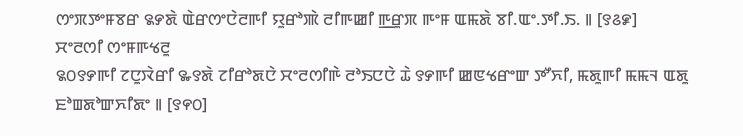ꯁꯦꯞꯇꯦꯝꯕꯔ ꯲꯸ꯗꯥ ꯑꯥꯔꯁꯦꯅꯥꯂꯒꯤ ꯌꯨꯔꯣꯄꯥ ꯂꯤꯒꯀꯤ ꯒ꯭ꯔꯨꯞ ꯒꯦꯝ ꯑꯃꯗꯥ ꯕꯤ.ꯑꯦ.ꯇꯤ.ꯏ. ꯫ [꯱꯴꯹]
ꯆꯦꯂꯁꯤ ꯁꯦꯝꯒꯠꯂꯨ
꯲꯰꯱꯸ꯒꯤ ꯖꯅꯨꯋꯥꯔꯤ ꯳꯱ꯗꯥ ꯖꯤꯔꯣꯗꯅꯥ ꯆꯦꯂꯁꯤꯒꯥ ꯂꯣꯏꯅꯅꯥ ꯊꯥ ꯱꯸ꯒꯤ ꯀꯟꯠꯔꯦꯛ ꯇꯧꯈꯤ, ꯃꯗꯨꯒꯤ ꯃꯃꯜ ꯑꯗꯨ ꯐꯣꯡꯗꯣꯛꯈꯤꯗꯦ ꯫ [꯱꯵꯰]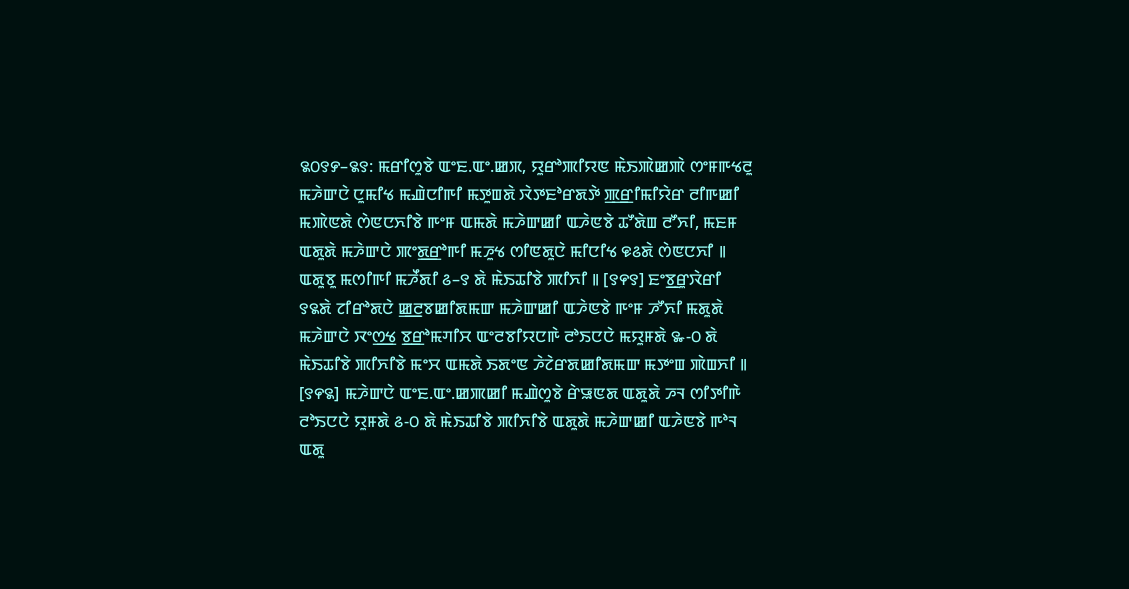꯲꯰꯱꯸–꯲꯱: ꯃꯔꯤꯁꯨꯕꯥ ꯑꯦꯐ.ꯑꯦ.ꯀꯞ, ꯌꯨꯔꯣꯄꯤꯌꯟ ꯃꯥꯏꯄꯥꯀꯄꯥ ꯁꯦꯝꯒꯠꯂꯨ
ꯃꯍꯥꯛꯅꯥ ꯅꯨꯃꯤꯠ ꯃꯉꯥꯅꯤꯒꯤ ꯃꯇꯨꯡꯗꯥ ꯋꯥꯇꯐꯣꯔꯗꯇꯥ ꯄ꯭ꯔꯤꯃꯤꯌꯥꯔ ꯂꯤꯒꯀꯤ ꯃꯄꯥꯟꯗꯥ ꯁꯥꯟꯅꯈꯤꯕꯥ ꯒꯦꯝ ꯑꯃꯗꯥ ꯃꯍꯥꯛꯀꯤ ꯑꯍꯥꯟꯕꯥ ꯊꯧꯗꯥꯡ ꯂꯧꯈꯤ, ꯃꯐꯝ ꯑꯗꯨꯗꯥ ꯃꯍꯥꯛꯅꯥ ꯄꯦꯗ꯭ꯔꯣꯒꯤ ꯃꯍꯨꯠ ꯁꯤꯟꯗꯨꯅꯥ ꯃꯤꯅꯤꯠ ꯶꯴ꯗꯥ ꯁꯥꯟꯅꯈꯤ ꯫ ꯑꯗꯨꯕꯨ ꯃꯁꯤꯒꯤ ꯃꯍꯩꯗꯤ ꯴–꯱ ꯗꯥ ꯃꯥꯏꯊꯤꯕꯥ ꯄꯤꯈꯤ ꯫ [꯱꯵꯱] ꯐꯦꯕ꯭ꯔꯨꯋꯥꯔꯤ ꯱꯲ꯗꯥ ꯖꯤꯔꯣꯗꯅꯥ ꯀ꯭ꯂꯕꯀꯤꯗꯃꯛ ꯃꯍꯥꯛꯀꯤ ꯑꯍꯥꯟꯕꯥ ꯒꯦꯝ ꯍꯧꯈꯤ ꯃꯗꯨꯗꯥ ꯃꯍꯥꯛꯅꯥ ꯋꯦꯁ꯭ꯠ ꯕ꯭ꯔꯣꯃꯚꯤꯆ ꯑꯦꯂꯕꯤꯌꯅꯒꯥ ꯂꯣꯏꯅꯅꯥ ꯃꯌꯨꯝꯗꯥ ꯳-꯰ ꯗꯥ ꯃꯥꯏꯊꯤꯕꯥ ꯄꯤꯈꯤꯕꯥ ꯃꯦꯆ ꯑꯃꯗꯥ ꯏꯗꯦꯟ ꯍꯥꯖꯥꯔꯗꯀꯤꯗꯃꯛ ꯃꯇꯦꯡ ꯄꯥꯡꯈꯤ ꯫ [꯱꯵꯲] ꯃꯍꯥꯛꯅꯥ ꯑꯦꯐ.ꯑꯦ.ꯀꯄꯀꯤ ꯃꯉꯥꯁꯨꯕꯥ ꯔꯥꯎꯟꯗ ꯑꯗꯨꯗꯥ ꯍꯜ ꯁꯤꯇꯤꯒꯥ ꯂꯣꯏꯅꯅꯥ ꯌꯨꯝꯗꯥ ꯴-꯰ ꯗꯥ ꯃꯥꯏꯊꯤꯕꯥ ꯄꯤꯈꯤꯕꯥ ꯑꯗꯨꯗꯥ ꯃꯍꯥꯛꯀꯤ ꯑꯍꯥꯟꯕꯥ ꯒꯣꯜ ꯑꯗꯨ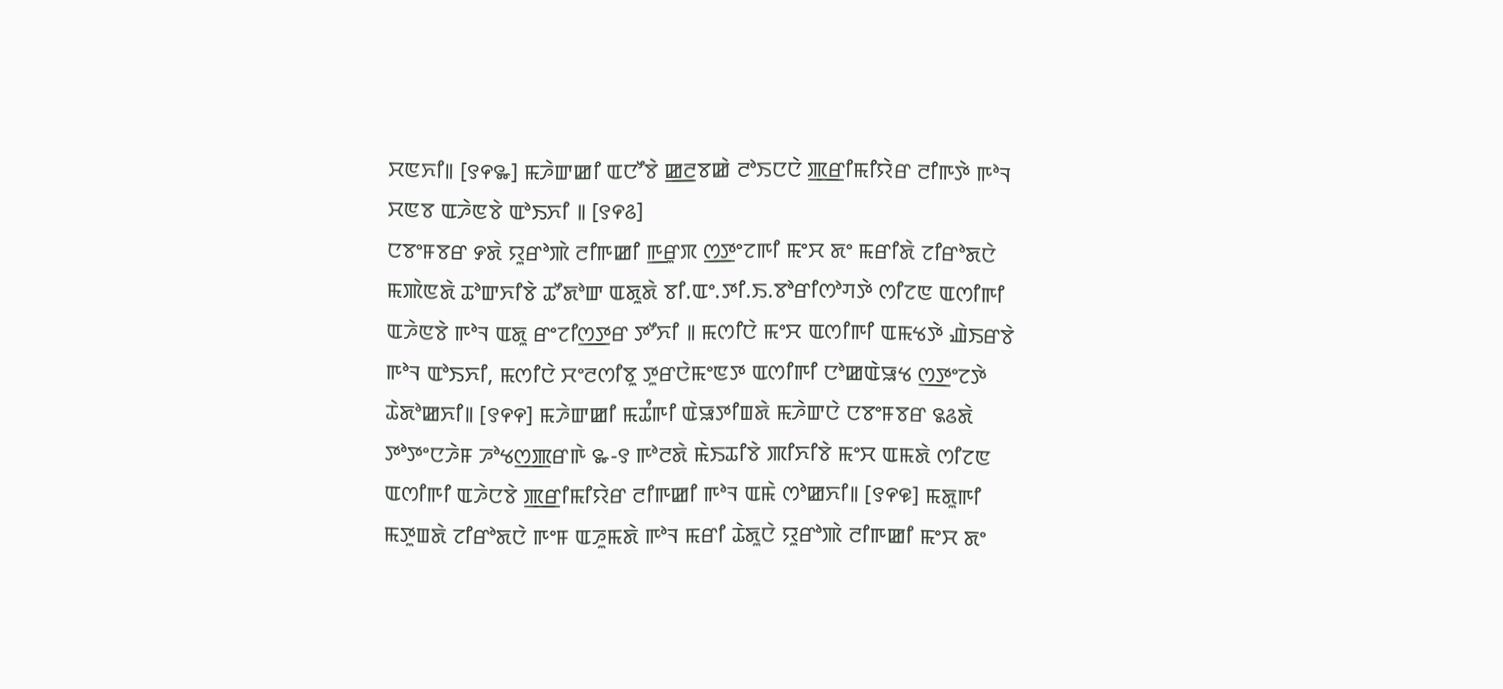ꯆꯟꯈꯤ꯫ [꯱꯵꯳] ꯃꯍꯥꯛꯀꯤ ꯑꯅꯧꯕꯥ ꯀ꯭ꯂꯕꯀꯥ ꯂꯣꯏꯅꯅꯥ ꯄ꯭ꯔꯤꯃꯤꯌꯥꯔ ꯂꯤꯒꯇꯥ ꯒꯣꯜ ꯆꯟꯕ ꯑꯍꯥꯟꯕꯥ ꯑꯣꯏꯈꯤ ꯫ [꯱꯵꯴]
ꯅꯕꯦꯝꯕꯔ ꯸ꯗꯥ ꯌꯨꯔꯣꯄꯥ ꯂꯤꯒꯀꯤ ꯒ꯭ꯔꯨꯞ ꯁ꯭ꯇꯦꯖꯒꯤ ꯃꯦꯆ ꯗꯦ ꯃꯔꯤꯗꯥ ꯖꯤꯔꯣꯗꯅꯥ ꯃꯄꯥꯟꯗꯥ ꯊꯣꯛꯈꯤꯕꯥ ꯊꯧꯗꯣꯛ ꯑꯗꯨꯗꯥ ꯕꯤ.ꯑꯦ.ꯇꯤ.ꯏ.ꯕꯣꯔꯤꯁꯣꯚꯇꯥ ꯁꯤꯖꯟ ꯑꯁꯤꯒꯤ ꯑꯍꯥꯟꯕꯥ ꯒꯣꯜ ꯑꯗꯨ ꯔꯦꯖꯤꯁ꯭ꯇꯔ ꯇꯧꯈꯤ ꯫ ꯃꯁꯤꯅꯥ ꯃꯦꯆ ꯑꯁꯤꯒꯤ ꯑꯃꯠꯇꯥ ꯉꯥꯏꯔꯕꯥ ꯒꯣꯜ ꯑꯣꯏꯈꯤ, ꯃꯁꯤꯅꯥ ꯆꯦꯂꯁꯤꯕꯨ ꯇꯨꯔꯅꯥꯃꯦꯟꯇ ꯑꯁꯤꯒꯤ ꯅꯣꯀꯑꯥꯎꯠ ꯁ꯭ꯇꯦꯖꯇꯥ ꯊꯥꯗꯣꯀꯈꯤ꯫ [꯱꯵꯵] ꯃꯍꯥꯛꯀꯤ ꯃꯊꯪꯒꯤ ꯑꯥꯎꯇꯤꯡꯗꯥ ꯃꯍꯥꯛꯅꯥ ꯅꯕꯦꯝꯕꯔ ꯲꯴ꯗꯥ ꯇꯣꯇꯦꯅꯍꯥꯝ ꯍꯣꯠꯁ꯭ꯄꯔꯒꯥ ꯳-꯱ ꯒꯣꯂꯗꯥ ꯃꯥꯏꯊꯤꯕꯥ ꯄꯤꯈꯤꯕꯥ ꯃꯦꯆ ꯑꯃꯗꯥ ꯁꯤꯖꯟ ꯑꯁꯤꯒꯤ ꯑꯍꯥꯅꯕꯥ ꯄ꯭ꯔꯤꯃꯤꯌꯥꯔ ꯂꯤꯒꯀꯤ ꯒꯣꯜ ꯑꯃꯥ ꯁꯣꯀꯈꯤ꯫ [꯱꯵꯶] ꯃꯗꯨꯒꯤ ꯃꯇꯨꯡꯗꯥ ꯖꯤꯔꯣꯗꯅꯥ ꯒꯦꯝ ꯑꯍꯨꯃꯗꯥ ꯒꯣꯜ ꯃꯔꯤ ꯊꯥꯗꯨꯅꯥ ꯌꯨꯔꯣꯄꯥ ꯂꯤꯒꯀꯤ ꯃꯦꯆ ꯗꯦ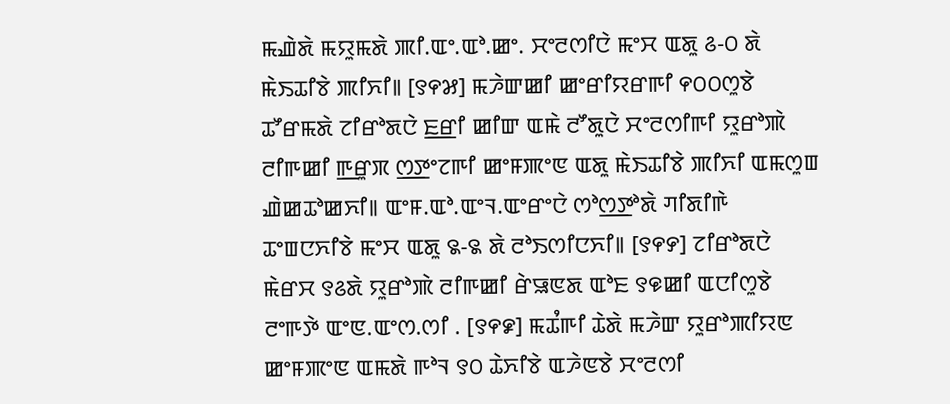ꯃꯉꯥꯗꯥ ꯃꯌꯨꯃꯗꯥ ꯄꯤ.ꯑꯦ.ꯑꯣ.ꯀꯦ. ꯆꯦꯂꯁꯤꯅꯥ ꯃꯦꯆ ꯑꯗꯨ ꯴-꯰ ꯗꯥ ꯃꯥꯏꯊꯤꯕꯥ ꯄꯤꯈꯤ꯫ [꯱꯵꯷] ꯃꯍꯥꯛꯀꯤ ꯀꯦꯔꯤꯌꯔꯒꯤ ꯵꯰꯰ꯁꯨꯕꯥ ꯊꯧꯔꯃꯗꯥ ꯖꯤꯔꯣꯗꯅꯥ ꯐ꯭ꯔꯤ ꯀꯤꯛ ꯑꯃꯥ ꯂꯧꯗꯨꯅꯥ ꯆꯦꯂꯁꯤꯒꯤ ꯌꯨꯔꯣꯄꯥ ꯂꯤꯒꯀꯤ ꯒ꯭ꯔꯨꯞ ꯁ꯭ꯇꯦꯖꯒꯤ ꯀꯦꯝꯄꯦꯟ ꯑꯗꯨ ꯃꯥꯏꯊꯤꯕꯥ ꯄꯤꯈꯤ ꯑꯃꯁꯨꯡ ꯉꯥꯀꯊꯣꯀꯈꯤ꯫ ꯑꯦꯝ.ꯑꯣ.ꯑꯦꯜ.ꯑꯦꯔꯦꯅꯥ ꯁꯣꯁ꯭ꯇꯣꯗꯥ ꯚꯤꯗꯤꯒꯥ ꯊꯦꯡꯅꯈꯤꯕꯥ ꯃꯦꯆ ꯑꯗꯨ ꯲-꯲ ꯗꯥ ꯂꯣꯏꯁꯤꯅꯈꯤ꯫ [꯱꯵꯸] ꯖꯤꯔꯣꯗꯅꯥ ꯃꯥꯔꯆ ꯱꯴ꯗꯥ ꯌꯨꯔꯣꯄꯥ ꯂꯤꯒꯀꯤ ꯔꯥꯎꯟꯗ ꯑꯣꯐ ꯱꯶ꯀꯤ ꯑꯅꯤꯁꯨꯕꯥ ꯂꯦꯒꯇꯥ ꯑꯦꯟ.ꯑꯦꯁ.ꯁꯤ . [꯱꯵꯹] ꯃꯊꯪꯒꯤ ꯊꯥꯗꯥ ꯃꯍꯥꯛ ꯌꯨꯔꯣꯄꯤꯌꯟ ꯀꯦꯝꯄꯦꯟ ꯑꯃꯗꯥ ꯒꯣꯜ ꯱꯰ ꯊꯥꯈꯤꯕꯥ ꯑꯍꯥꯟꯕꯥ ꯆꯦꯂꯁꯤ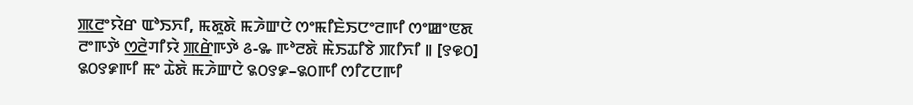ꯄ꯭ꯂꯦꯌꯥꯔ ꯑꯣꯏꯈꯤ, ꯃꯗꯨꯗꯥ ꯃꯍꯥꯛꯅꯥ ꯁꯦꯃꯤꯐꯥꯏꯅꯦꯂꯒꯤ ꯁꯦꯀꯦꯟꯗ ꯂꯦꯒꯇꯥ ꯁ꯭ꯂꯥꯚꯤꯌꯥ ꯄ꯭ꯔꯥꯒꯇꯥ ꯴-꯳ ꯒꯣꯂꯗꯥ ꯃꯥꯏꯊꯤꯕꯥ ꯄꯤꯈꯤ ꯫ [꯱꯶꯰] ꯲꯰꯱꯹ꯒꯤ ꯃꯦ ꯊꯥꯗꯥ ꯃꯍꯥꯛꯅꯥ ꯲꯰꯱꯹–꯲꯰ꯒꯤ ꯁꯤꯖꯅꯒꯤ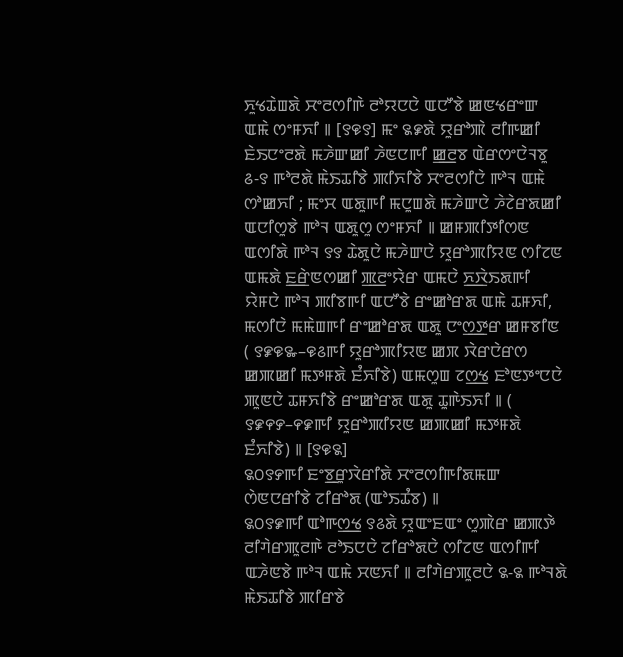ꯈꯨꯠꯊꯥꯡꯗꯥ ꯆꯦꯂꯁꯤꯒꯥ ꯂꯣꯌꯅꯅꯥ ꯑꯅꯧꯕꯥ ꯀꯟꯠꯔꯦꯛ ꯑꯃꯥ ꯁꯦꯝꯈꯤ ꯫ [꯱꯶꯱] ꯃꯦ ꯲꯹ꯗꯥ ꯌꯨꯔꯣꯄꯥ ꯂꯤꯒꯀꯤ ꯐꯥꯏꯅꯦꯂꯗꯥ ꯃꯍꯥꯛꯀꯤ ꯍꯥꯟꯅꯒꯤ ꯀ꯭ꯂꯕ ꯑꯥꯔꯁꯦꯅꯥꯜꯕꯨ ꯴-꯱ ꯒꯣꯂꯗꯥ ꯃꯥꯏꯊꯤꯕꯥ ꯄꯤꯈꯤꯕꯥ ꯆꯦꯂꯁꯤꯅꯥ ꯒꯣꯜ ꯑꯃꯥ ꯁꯣꯀꯈꯤ ; ꯃꯦꯆ ꯑꯗꯨꯒꯤ ꯃꯅꯨꯡꯗꯥ ꯃꯍꯥꯛꯅꯥ ꯍꯥꯖꯥꯔꯗꯀꯤ ꯑꯅꯤꯁꯨꯕꯥ ꯒꯣꯜ ꯑꯗꯨꯁꯨ ꯁꯦꯝꯈꯤ ꯫ ꯀꯝꯄꯤꯇꯤꯁꯟ ꯑꯁꯤꯗꯥ ꯒꯣꯜ ꯱꯱ ꯊꯥꯗꯨꯅꯥ ꯃꯍꯥꯛꯅꯥ ꯌꯨꯔꯣꯄꯤꯌꯟ ꯁꯤꯖꯟ ꯑꯃꯗꯥ ꯐ꯭ꯔꯥꯟꯁꯀꯤ ꯄ꯭ꯂꯦꯌꯥꯔ ꯑꯃꯅꯥ ꯈ꯭ꯋꯥꯏꯗꯒꯤ ꯌꯥꯝꯅꯥ ꯒꯣꯜ ꯄꯤꯕꯒꯤ ꯑꯅꯧꯕꯥ ꯔꯦꯀꯣꯔꯗ ꯑꯃꯥ ꯊꯝꯈꯤ, ꯃꯁꯤꯅꯥ ꯃꯃꯥꯡꯒꯤ ꯔꯦꯀꯣꯔꯗ ꯑꯗꯨ ꯅꯦꯁ꯭ꯇꯔ ꯀꯝꯕꯤꯟ ( ꯱꯹꯶꯳–꯶꯴ꯒꯤ ꯌꯨꯔꯣꯄꯤꯌꯟ ꯀꯞ ꯋꯥꯔꯅꯥꯔꯁ ꯀꯄꯀꯤ ꯃꯇꯝꯗꯥ ꯐꯪꯈꯤꯕꯥ) ꯑꯃꯁꯨꯡ ꯖꯁ꯭ꯠ ꯐꯣꯟꯇꯦꯅꯅꯥ ꯄꯨꯟꯅꯥ ꯊꯝꯈꯤꯕꯥ ꯔꯦꯀꯣꯔꯗ ꯑꯗꯨ ꯊꯨꯒꯥꯏꯈꯤ ꯫ ( ꯱꯹꯵꯸–꯵꯹ꯒꯤ ꯌꯨꯔꯣꯄꯤꯌꯟ ꯀꯄꯀꯤ ꯃꯇꯝꯗꯥ ꯐꯪꯈꯤꯕꯥ) ꯫ [꯱꯶꯲]
꯲꯰꯱꯸ꯒꯤ ꯐꯦꯕ꯭ꯔꯨꯋꯥꯔꯤꯗꯥ ꯆꯦꯂꯁꯤꯒꯤꯗꯃꯛ ꯁꯥꯟꯅꯔꯤꯕꯥ ꯖꯤꯔꯣꯗ (ꯑꯣꯏꯊꯪꯕ) ꯫
꯲꯰꯱꯹ꯒꯤ ꯑꯣꯒꯁ꯭ꯠ ꯱꯴ꯗꯥ ꯌꯨꯑꯦꯐꯑꯦ ꯁꯨꯄꯥꯔ ꯀꯄꯇꯥ ꯂꯤꯚꯥꯔꯄꯨꯂꯒꯥ ꯂꯣꯏꯅꯅꯥ ꯖꯤꯔꯣꯗꯅꯥ ꯁꯤꯖꯟ ꯑꯁꯤꯒꯤ ꯑꯍꯥꯟꯕꯥ ꯒꯣꯜ ꯑꯃꯥ ꯆꯟꯈꯤ ꯫ ꯂꯤꯚꯥꯔꯄꯨꯂꯅꯥ ꯲-꯲ ꯒꯣꯜꯗꯥ ꯃꯥꯏꯊꯤꯕꯥ ꯄꯤꯔꯕꯥ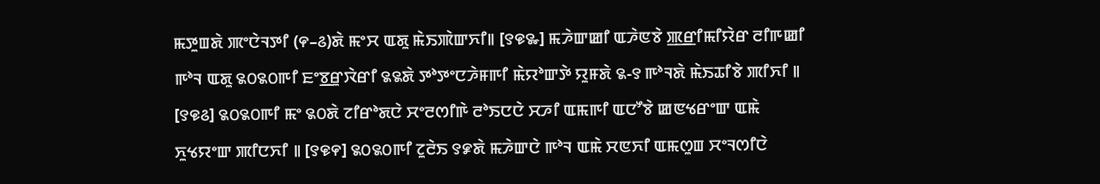ꯃꯇꯨꯡꯗꯥ ꯄꯦꯅꯥꯜꯇꯤ (꯵–꯴)ꯗꯥ ꯃꯦꯆ ꯑꯗꯨ ꯃꯥꯏꯄꯥꯛꯈꯤ꯫ [꯱꯶꯳] ꯃꯍꯥꯛꯀꯤ ꯑꯍꯥꯟꯕꯥ ꯄ꯭ꯔꯤꯃꯤꯌꯥꯔ ꯂꯤꯒꯀꯤ ꯒꯣꯜ ꯑꯗꯨ ꯲꯰꯲꯰ꯒꯤ ꯐꯦꯕ꯭ꯔꯨꯋꯥꯔꯤ ꯲꯲ꯗꯥ ꯇꯣꯇꯦꯅꯍꯥꯝꯒꯤ ꯃꯥꯌꯣꯛꯇꯥ ꯌꯨꯝꯗꯥ ꯲-꯱ ꯒꯣꯜꯗꯥ ꯃꯥꯏꯊꯤꯕꯥ ꯄꯤꯈꯤ ꯫ [꯱꯶꯴] ꯲꯰꯲꯰ꯒꯤ ꯃꯦ ꯲꯰ꯗꯥ ꯖꯤꯔꯣꯗꯅꯥ ꯆꯦꯂꯁꯤꯒꯥ ꯂꯣꯏꯅꯅꯥ ꯆꯍꯤ ꯑꯃꯒꯤ ꯑꯅꯧꯕꯥ ꯀꯟꯠꯔꯦꯛ ꯑꯃꯥ ꯈꯨꯠꯌꯦꯛ ꯄꯤꯅꯈꯤ ꯫ [꯱꯶꯵] ꯲꯰꯲꯰ꯒꯤ ꯖꯨꯂꯥꯏ ꯱꯹ꯗꯥ ꯃꯍꯥꯛꯅꯥ ꯒꯣꯜ ꯑꯃꯥ ꯆꯟꯈꯤ ꯑꯃꯁꯨꯡ ꯆꯦꯜꯁꯤꯅꯥ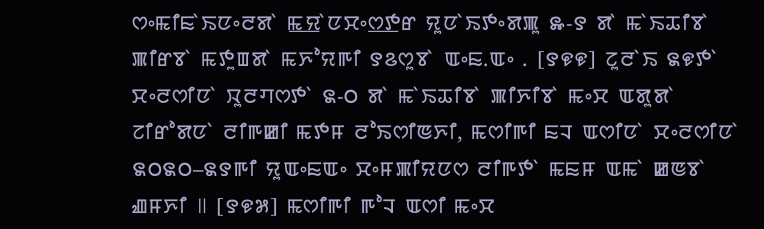ꯁꯦꯃꯤꯐꯥꯏꯅꯦꯂꯗꯥ ꯃ꯭ꯌꯥꯅꯆꯦꯁ꯭ꯇꯔ ꯌꯨꯅꯥꯏꯇꯦꯗꯄꯨ ꯳-꯱ ꯗꯥ ꯃꯥꯏꯊꯤꯕꯥ ꯄꯤꯔꯕꯥ ꯃꯇꯨꯡꯗꯥ ꯃꯈꯣꯌꯒꯤ ꯱꯴ꯁꯨꯕꯥ ꯑꯦꯐ.ꯑꯦ . [꯱꯶꯶] ꯖꯨꯂꯥꯏ ꯲꯶ꯇꯥ ꯆꯦꯂꯁꯤꯅꯥ ꯋꯨꯂꯚꯁꯇꯥ ꯲-꯰ ꯗꯥ ꯃꯥꯏꯊꯤꯕꯥ ꯄꯤꯈꯤꯕꯥ ꯃꯦꯆ ꯑꯗꯨꯗꯥ ꯖꯤꯔꯣꯗꯅꯥ ꯂꯤꯒꯀꯤ ꯃꯇꯝ ꯂꯣꯏꯁꯤꯟꯈꯤ, ꯃꯁꯤꯒꯤ ꯐꯜ ꯑꯁꯤꯅꯥ ꯆꯦꯂꯁꯤꯅꯥ ꯲꯰꯲꯰–꯲꯱ꯒꯤ ꯌꯨꯑꯦꯐꯑꯦ ꯆꯦꯝꯄꯤꯌꯅꯁ ꯂꯤꯒꯇꯥ ꯃꯐꯝ ꯑꯃꯥ ꯀꯟꯕꯥ ꯉꯝꯈꯤ ꯫ [꯱꯶꯷] ꯃꯁꯤꯒꯤ ꯒꯣꯜ ꯑꯁꯤ ꯃꯦꯆ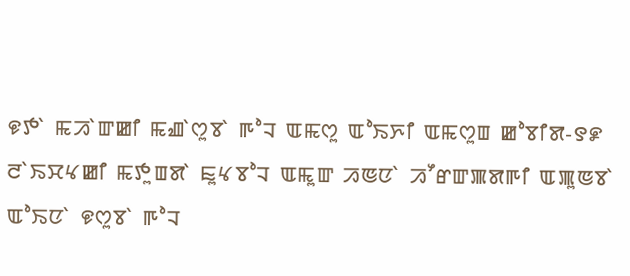꯶ꯇꯥ ꯃꯍꯥꯛꯀꯤ ꯃꯉꯥꯁꯨꯕꯥ ꯒꯣꯜ ꯑꯃꯁꯨ ꯑꯣꯏꯈꯤ ꯑꯃꯁꯨꯡ ꯀꯣꯕꯤꯗ-꯱꯹ ꯂꯥꯏꯆꯠꯀꯤ ꯃꯇꯨꯡꯗꯥ ꯐꯨꯠꯕꯣꯜ ꯑꯃꯨꯛ ꯍꯟꯅꯥ ꯍꯧꯔꯛꯄꯗꯒꯤ ꯑꯄꯨꯟꯕꯥ ꯑꯣꯏꯅꯥ ꯶ꯁꯨꯕꯥ ꯒꯣꯜ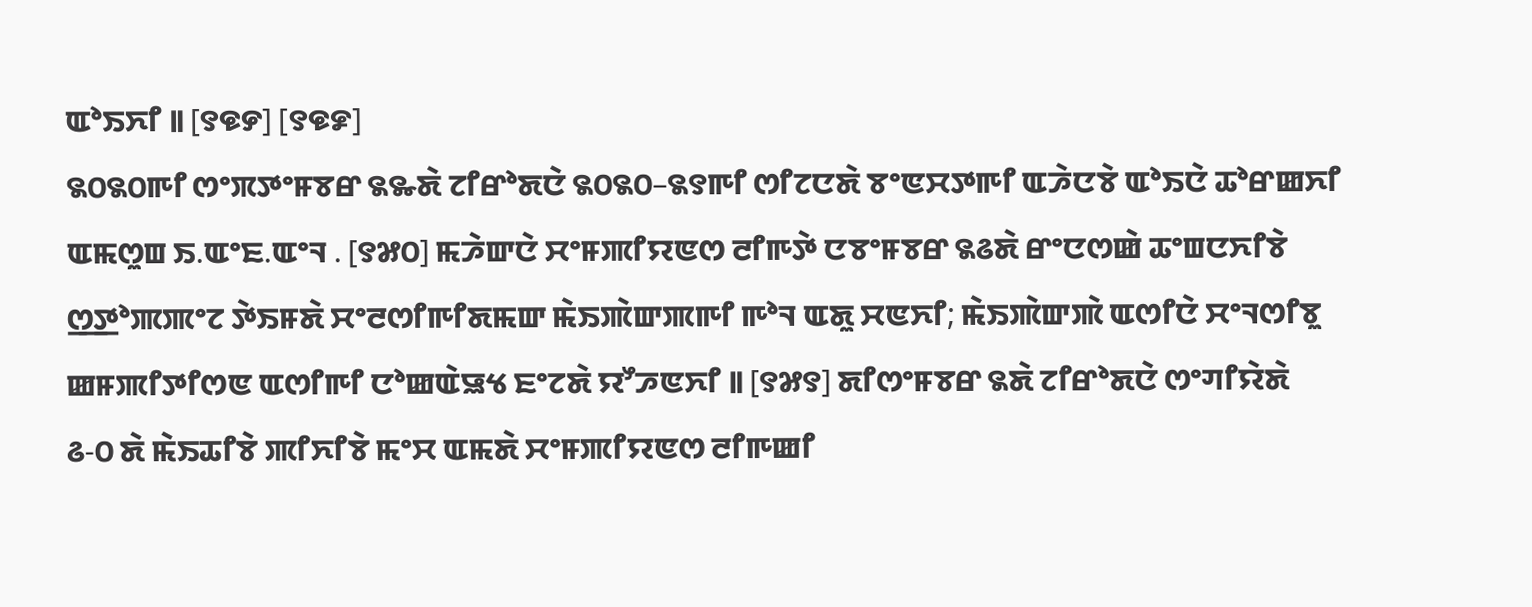ꯑꯣꯏꯈꯤ ꯫ [꯱꯶꯸] [꯱꯶꯹]
꯲꯰꯲꯰ꯒꯤ ꯁꯦꯞꯇꯦꯝꯕꯔ ꯲꯳ꯗꯥ ꯖꯤꯔꯣꯗꯅꯥ ꯲꯰꯲꯰–꯲꯱ꯒꯤ ꯁꯤꯖꯅꯗꯥ ꯕꯦꯟꯆꯇꯒꯤ ꯑꯍꯥꯅꯕꯥ ꯑꯣꯏꯅꯥ ꯊꯣꯔꯀꯈꯤ ꯑꯃꯁꯨꯡ ꯏ.ꯑꯦꯐ.ꯑꯦꯜ . [꯱꯷꯰] ꯃꯍꯥꯛꯅꯥ ꯆꯦꯝꯄꯤꯌꯟꯁ ꯂꯤꯒꯇꯥ ꯅꯕꯦꯝꯕꯔ ꯲꯴ꯗꯥ ꯔꯦꯅꯁꯀꯥ ꯊꯦꯡꯅꯈꯤꯕꯥ ꯁ꯭ꯇꯣꯄꯄꯦꯖ ꯇꯥꯏꯝꯗꯥ ꯆꯦꯂꯁꯤꯒꯤꯗꯃꯛ ꯃꯥꯏꯄꯥꯛꯄꯒꯤ ꯒꯣꯜ ꯑꯗꯨ ꯆꯟꯈꯤ; ꯃꯥꯏꯄꯥꯛꯄꯥ ꯑꯁꯤꯅꯥ ꯆꯦꯜꯁꯤꯕꯨ ꯀꯝꯄꯤꯇꯤꯁꯟ ꯑꯁꯤꯒꯤ ꯅꯣꯀꯑꯥꯎꯠ ꯐꯦꯖꯗꯥ ꯌꯧꯍꯟꯈꯤ ꯫ [꯱꯷꯱] ꯗꯤꯁꯦꯝꯕꯔ ꯲ꯗꯥ ꯖꯤꯔꯣꯗꯅꯥ ꯁꯦꯚꯤꯌꯥꯗꯥ ꯴-꯰ ꯗꯥ ꯃꯥꯏꯊꯤꯕꯥ ꯄꯤꯈꯤꯕꯥ ꯃꯦꯆ ꯑꯃꯗꯥ ꯆꯦꯝꯄꯤꯌꯟꯁ ꯂꯤꯒꯀꯤ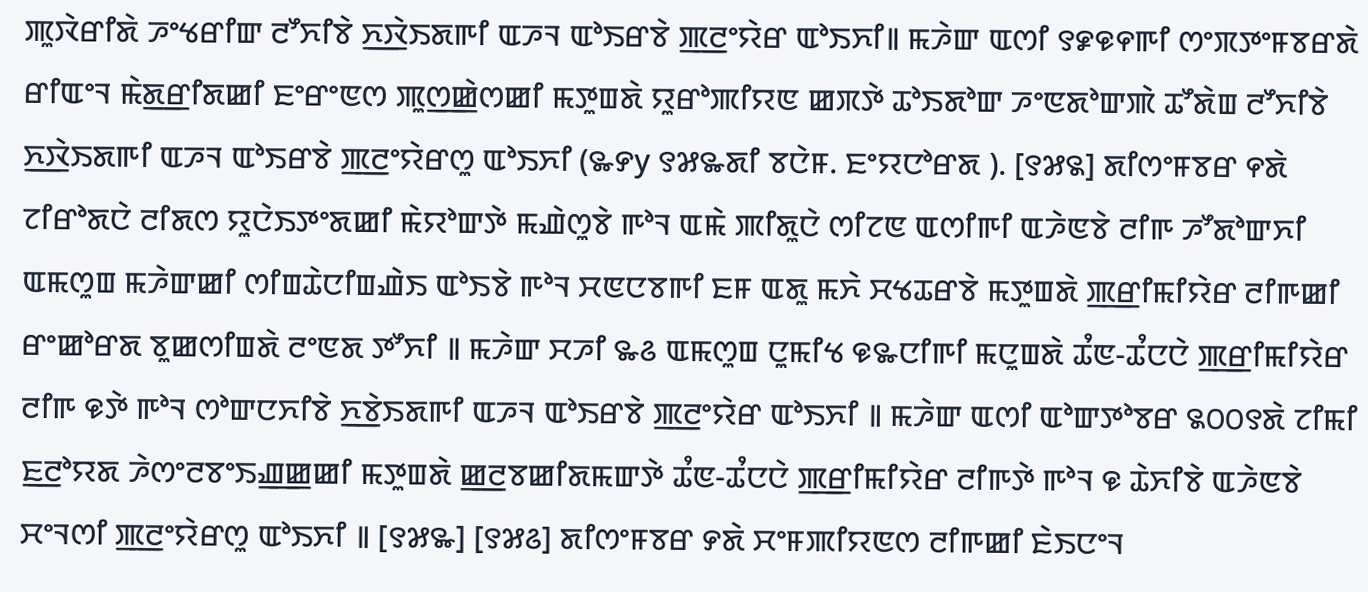ꯄꯨꯋꯥꯔꯤꯗꯥ ꯍꯦꯠꯔꯤꯛ ꯂꯧꯈꯤꯕꯥ ꯈ꯭ꯋꯥꯏꯗꯒꯤ ꯑꯍꯜ ꯑꯣꯏꯔꯕꯥ ꯄ꯭ꯂꯦꯌꯥꯔ ꯑꯣꯏꯈꯤ꯫ ꯃꯍꯥꯛ ꯑꯁꯤ ꯱꯹꯶꯵ꯒꯤ ꯁꯦꯞꯇꯦꯝꯕꯔꯗꯥ ꯔꯤꯑꯦꯜ ꯃꯥꯗ꯭ꯔꯤꯗꯀꯤ ꯐꯦꯔꯦꯟꯁ ꯄꯨꯁ꯭ꯀꯥꯁꯀꯤ ꯃꯇꯨꯡꯗꯥ ꯌꯨꯔꯣꯄꯤꯌꯟ ꯀꯞꯇꯥ ꯊꯣꯏꯗꯣꯛ ꯍꯦꯟꯗꯣꯛꯄꯥ ꯊꯧꯗꯥꯡ ꯂꯧꯈꯤꯕꯥ ꯈ꯭ꯋꯥꯏꯗꯒꯤ ꯑꯍꯜ ꯑꯣꯏꯔꯕꯥ ꯄ꯭ꯂꯦꯌꯥꯔꯁꯨ ꯑꯣꯏꯈꯤ (꯳꯸y ꯱꯷꯳ꯗꯤ ꯕꯅꯥꯝ. ꯐꯦꯌꯅꯣꯔꯗ ). [꯱꯷꯲] ꯗꯤꯁꯦꯝꯕꯔ ꯵ꯗꯥ ꯖꯤꯔꯣꯗꯅꯥ ꯂꯤꯗꯁ ꯌꯨꯅꯥꯏꯇꯦꯗꯀꯤ ꯃꯥꯌꯣꯛꯇꯥ ꯃꯉꯥꯁꯨꯕꯥ ꯒꯣꯜ ꯑꯃꯥ ꯄꯤꯗꯨꯅꯥ ꯁꯤꯖꯟ ꯑꯁꯤꯒꯤ ꯑꯍꯥꯟꯕꯥ ꯂꯤꯒ ꯍꯧꯗꯣꯛꯈꯤ ꯑꯃꯁꯨꯡ ꯃꯍꯥꯛꯀꯤ ꯁꯤꯡꯊꯥꯅꯤꯡꯉꯥꯏ ꯑꯣꯏꯕꯥ ꯒꯣꯜ ꯆꯟꯅꯕꯒꯤ ꯐꯝ ꯑꯗꯨ ꯃꯈꯥ ꯆꯠꯊꯔꯕꯥ ꯃꯇꯨꯡꯗꯥ ꯄ꯭ꯔꯤꯃꯤꯌꯥꯔ ꯂꯤꯒꯀꯤ ꯔꯦꯀꯣꯔꯗ ꯕꯨꯀꯁꯤꯡꯗꯥ ꯂꯦꯟꯗ ꯇꯧꯈꯤ ꯫ ꯃꯍꯥꯛ ꯆꯍꯤ ꯳꯴ ꯑꯃꯁꯨꯡ ꯅꯨꯃꯤꯠ ꯶꯳ꯅꯤꯒꯤ ꯃꯅꯨꯡꯗꯥ ꯊꯪꯟ-ꯊꯪꯅꯅꯥ ꯄ꯭ꯔꯤꯃꯤꯌꯥꯔ ꯂꯤꯒ ꯶ꯇꯥ ꯒꯣꯜ ꯁꯣꯛꯅꯈꯤꯕꯥ ꯈ꯭ꯕꯥꯏꯗꯒꯤ ꯑꯍꯜ ꯑꯣꯏꯔꯕꯥ ꯄ꯭ꯂꯦꯌꯥꯔ ꯑꯣꯏꯈꯤ ꯫ ꯃꯍꯥꯛ ꯑꯁꯤ ꯑꯣꯛꯇꯣꯕꯔ ꯲꯰꯰꯱ꯗꯥ ꯖꯤꯃꯤ ꯐ꯭ꯂꯣꯌꯗ ꯍꯥꯁꯦꯂꯕꯦꯏꯉ꯭ꯀꯀꯤ ꯃꯇꯨꯡꯗꯥ ꯀ꯭ꯂꯕꯀꯤꯗꯃꯛꯇꯥ ꯊꯪꯟ-ꯊꯪꯅꯅꯥ ꯄ꯭ꯔꯤꯃꯤꯌꯥꯔ ꯂꯤꯒꯇꯥ ꯒꯣꯜ ꯶ ꯊꯥꯈꯤꯕꯥ ꯑꯍꯥꯟꯕꯥ ꯆꯦꯜꯁꯤ ꯄ꯭ꯂꯦꯌꯥꯔꯁꯨ ꯑꯣꯏꯈꯤ ꯫ [꯱꯷꯳] [꯱꯷꯴] ꯗꯤꯁꯦꯝꯕꯔ ꯸ꯗꯥ ꯆꯦꯝꯄꯤꯌꯟꯁ ꯂꯤꯒꯀꯤ ꯐꯥꯏꯅꯦꯜ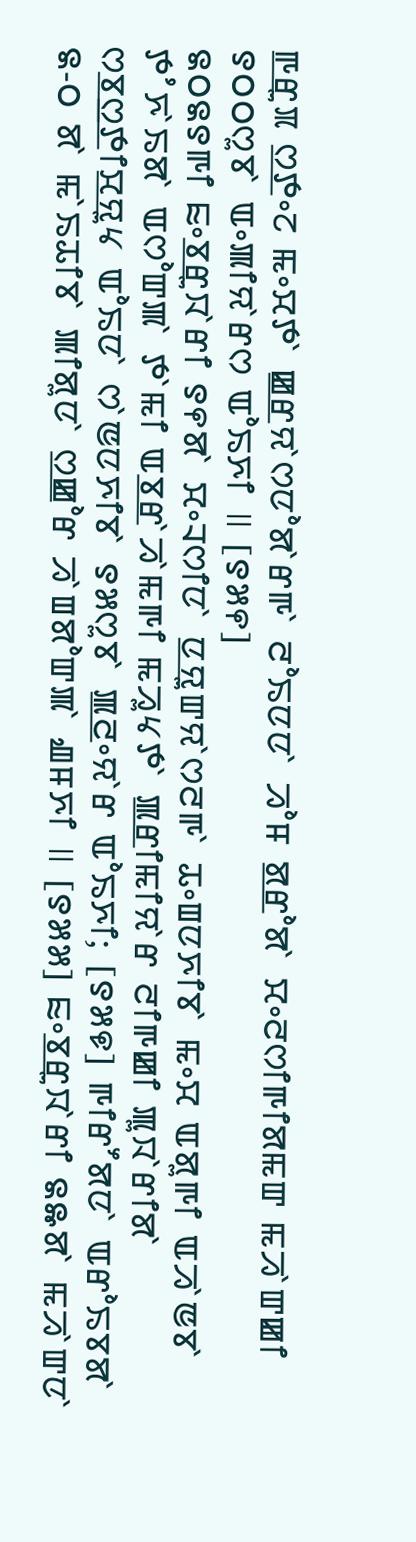ꯒ꯭ꯔꯨꯞ ꯁ꯭ꯇꯦꯖ ꯃꯦꯆꯇꯥ ꯀ꯭ꯔꯌꯥꯁꯅꯣꯗꯥꯔꯒꯥ ꯂꯣꯏꯅꯅꯥ ꯍꯣꯝ ꯗ꯭ꯔꯣꯗꯥ ꯆꯦꯂꯁꯤꯒꯤꯗꯃꯛ ꯃꯍꯥꯛꯀꯤ ꯱꯰꯰ꯁꯨꯕꯥ ꯑꯦꯄꯤꯌꯥꯔꯁ ꯑꯣꯏꯈꯤ ꯫ [꯱꯷꯵]
꯲꯰꯲꯱ꯒꯤ ꯐꯦꯕ꯭ꯔꯨꯋꯥꯔꯤ ꯱꯵ꯗꯥ ꯆꯦꯜꯁꯤꯅꯥ ꯅ꯭ꯌꯨꯛꯌꯥꯁꯂꯒꯥ ꯊꯦꯡꯅꯈꯤꯕꯥ ꯃꯦꯆ ꯑꯗꯨꯒꯤ ꯑꯍꯥꯟꯕꯥ ꯇꯪꯈꯥꯏꯗꯥ ꯑꯁꯣꯛꯄꯥ ꯇꯥꯃꯤ ꯑꯕ꯭ꯔꯥꯍꯥꯃꯒꯤ ꯃꯍꯨꯠꯇꯥ ꯄ꯭ꯔꯤꯃꯤꯌꯥꯔ ꯂꯤꯒꯀꯤ ꯄꯨꯋꯥꯔꯤꯗꯥ ꯁꯕ꯭ꯁ꯭ꯇꯤꯆ꯭ꯌꯨꯠ ꯑꯣꯏꯅꯥ ꯁꯥꯟꯅꯈꯤꯕꯥ ꯱꯷ꯁꯨꯕꯥ ꯄ꯭ꯂꯦꯌꯥꯔ ꯑꯣꯏꯈꯤ; [꯱꯷꯶] ꯒꯤꯔꯧꯗꯅꯥ ꯑꯔꯣꯏꯕꯗꯥ ꯲-꯰ ꯗꯥ ꯃꯥꯏꯊꯤꯕꯥ ꯄꯤꯗꯨꯅꯥ ꯁ꯭ꯀꯣꯔ ꯍꯥꯡꯗꯣꯛꯄꯥ ꯉꯝꯈꯤ ꯫ [꯱꯷꯷] ꯐꯦꯕ꯭ꯔꯨꯋꯥꯔꯤ ꯲꯳ꯗꯥ ꯃꯍꯥꯛꯅꯥ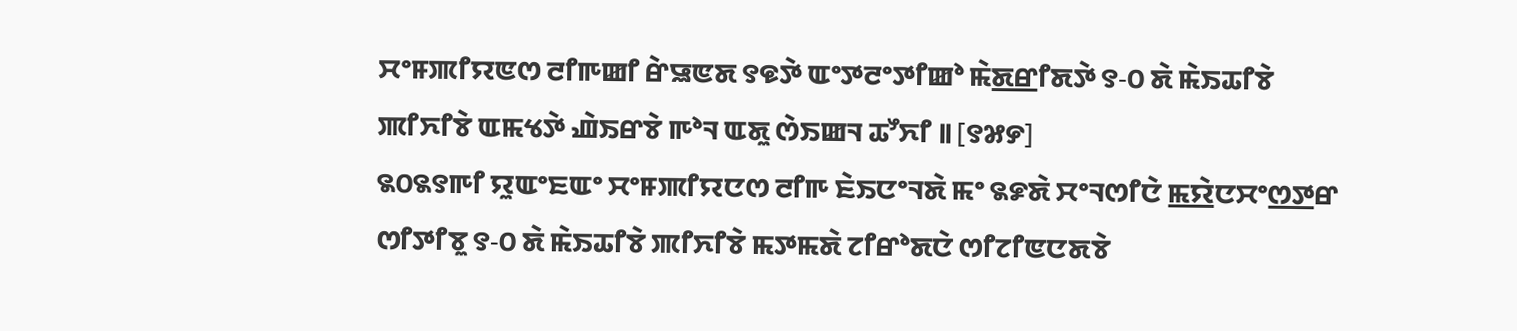ꯆꯦꯝꯄꯤꯌꯟꯁ ꯂꯤꯒꯀꯤ ꯔꯥꯎꯟꯗ ꯱꯶ꯇꯥ ꯑꯦꯇꯂꯦꯇꯤꯀꯣ ꯃꯥꯗ꯭ꯔꯤꯗꯇꯥ ꯱-꯰ ꯗꯥ ꯃꯥꯏꯊꯤꯕꯥ ꯄꯤꯈꯤꯕꯥ ꯑꯃꯠꯇꯥ ꯉꯥꯏꯔꯕꯥ ꯒꯣꯜ ꯑꯗꯨ ꯁꯥꯏꯀꯜ ꯊꯧꯈꯤ ꯫ [꯱꯷꯸]
꯲꯰꯲꯱ꯒꯤ ꯌꯨꯑꯦꯐꯑꯦ ꯆꯦꯝꯄꯤꯌꯅꯁ ꯂꯤꯒ ꯐꯥꯏꯅꯦꯜꯗꯥ ꯃꯦ ꯲꯹ꯗꯥ ꯆꯦꯜꯁꯤꯅꯥ ꯃ꯭ꯌꯥꯅꯆꯦꯁ꯭ꯇꯔ ꯁꯤꯇꯤꯕꯨ ꯱-꯰ ꯗꯥ ꯃꯥꯏꯊꯤꯕꯥ ꯄꯤꯈꯤꯕꯥ ꯃꯇꯃꯗꯥ ꯖꯤꯔꯣꯗꯅꯥ ꯁꯤꯖꯤꯟꯅꯗꯕꯥ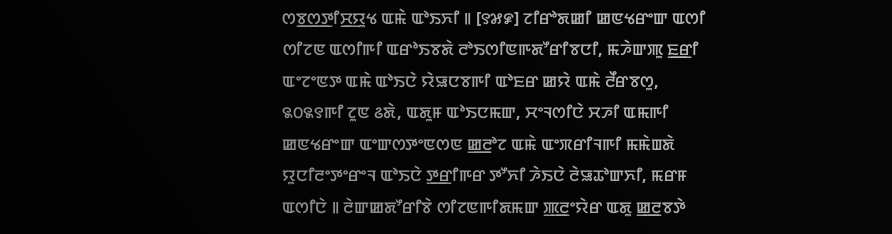ꯁꯕ꯭ꯁ꯭ꯇꯤꯆ꯭ꯌꯨꯠ ꯑꯃꯥ ꯑꯣꯏꯈꯤ ꯫ [꯱꯷꯹] ꯖꯤꯔꯣꯗꯀꯤ ꯀꯟꯠꯔꯦꯛ ꯑꯁꯤ ꯁꯤꯖꯟ ꯑꯁꯤꯒꯤ ꯑꯔꯣꯏꯕꯗꯥ ꯂꯣꯏꯁꯤꯟꯒꯗꯧꯔꯤꯕꯅꯤ, ꯃꯍꯥꯛꯄꯨ ꯐ꯭ꯔꯤ ꯑꯦꯖꯦꯟꯇ ꯑꯃꯥ ꯑꯣꯏꯅꯥ ꯌꯥꯎꯅꯕꯒꯤ ꯑꯣꯐꯔ ꯀꯌꯥ ꯑꯃꯥ ꯂꯩꯔꯕꯁꯨ, ꯲꯰꯲꯱ꯒꯤ ꯖꯨꯟ ꯴ꯗꯥ, ꯑꯗꯨꯝ ꯑꯣꯏꯅꯃꯛ, ꯆꯦꯜꯁꯤꯅꯥ ꯆꯍꯤ ꯑꯃꯒꯤ ꯀꯟꯠꯔꯦꯛ ꯑꯦꯛꯁꯇꯦꯟꯁꯟ ꯀ꯭ꯂꯣꯖ ꯑꯃꯥ ꯑꯦꯞꯔꯤꯜꯒꯤ ꯃꯃꯥꯡꯗꯥ ꯌꯨꯅꯤꯂꯦꯇꯦꯔꯦꯜ ꯑꯣꯏꯅꯥ ꯇ꯭ꯔꯤꯒꯔ ꯇꯧꯈꯤ ꯍꯥꯏꯅꯥ ꯂꯥꯎꯊꯣꯛꯈꯤ, ꯃꯔꯝ ꯑꯁꯤꯅꯥ ꯫ ꯂꯥꯛꯀꯗꯧꯔꯤꯕꯥ ꯁꯤꯖꯟꯒꯤꯗꯃꯛ ꯄ꯭ꯂꯦꯌꯥꯔ ꯑꯗꯨ ꯀ꯭ꯂꯕꯇꯥ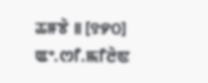ꯊꯝꯕꯥ ꯫ [꯱꯸꯰]
ꯑꯦ.ꯁꯤ.ꯃꯤꯂꯥꯟ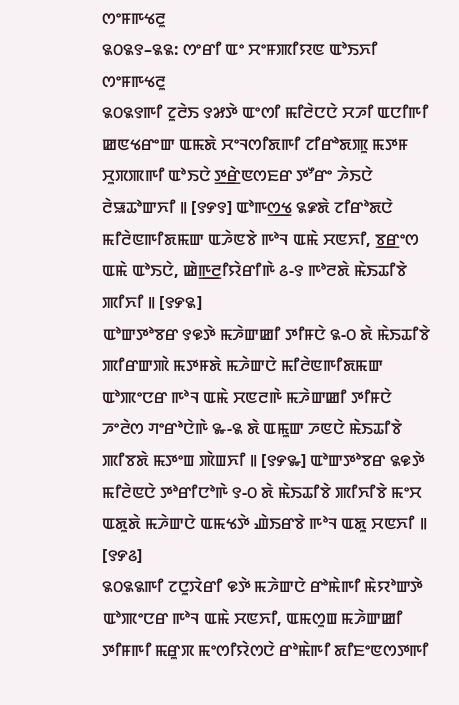ꯁꯦꯝꯒꯠꯂꯨ
꯲꯰꯲꯱–꯲꯲: ꯁꯦꯔꯤ ꯑꯦ ꯆꯦꯝꯄꯤꯌꯟ ꯑꯣꯏꯈꯤ ꯁꯦꯝꯒꯠꯂꯨ
꯲꯰꯲꯱ꯒꯤ ꯖꯨꯂꯥꯏ ꯱꯷ꯇꯥ ꯑꯦꯁꯤ ꯃꯤꯂꯥꯅꯅꯥ ꯆꯍꯤ ꯑꯅꯤꯒꯤ ꯀꯟꯠꯔꯦꯛ ꯑꯃꯗꯥ ꯆꯦꯜꯁꯤꯗꯒꯤ ꯖꯤꯔꯣꯗꯄꯨ ꯃꯇꯝ ꯆꯨꯞꯄꯒꯤ ꯑꯣꯏꯅꯥ ꯇ꯭ꯔꯥꯟꯁꯐꯔ ꯇꯧꯔꯦ ꯍꯥꯏꯅꯥ ꯂꯥꯎꯊꯣꯛꯈꯤ ꯫ [꯱꯸꯱] ꯑꯣꯒꯁ꯭ꯠ ꯲꯹ꯗꯥ ꯖꯤꯔꯣꯗꯅꯥ ꯃꯤꯂꯥꯟꯒꯤꯗꯃꯛ ꯑꯍꯥꯟꯕꯥ ꯒꯣꯜ ꯑꯃꯥ ꯆꯟꯈꯤ, ꯕ꯭ꯔꯦꯁ ꯑꯃꯥ ꯑꯣꯏꯅꯥ, ꯀꯥꯒ꯭ꯂꯤꯌꯥꯔꯤꯒꯥ ꯴-꯱ ꯒꯣꯂꯗꯥ ꯃꯥꯏꯊꯤꯕꯥ ꯄꯤꯈꯤ ꯫ [꯱꯸꯲]
ꯑꯣꯛꯇꯣꯕꯔ ꯱꯶ꯇꯥ ꯃꯍꯥꯛꯀꯤ ꯇꯤꯝꯅꯥ ꯲-꯰ ꯗꯥ ꯃꯥꯏꯊꯤꯕꯥ ꯄꯤꯔꯛꯄꯥ ꯃꯇꯝꯗꯥ ꯃꯍꯥꯛꯅꯥ ꯃꯤꯂꯥꯟꯒꯤꯗꯃꯛ ꯑꯣꯄꯦꯅꯔ ꯒꯣꯜ ꯑꯃꯥ ꯆꯟꯂꯒꯥ ꯃꯍꯥꯛꯀꯤ ꯇꯤꯝꯅꯥ ꯍꯦꯂꯥꯁ ꯚꯦꯔꯣꯅꯥꯒꯥ ꯳-꯲ ꯗꯥ ꯑꯃꯨꯛ ꯍꯟꯅꯥ ꯃꯥꯏꯊꯤꯕꯥ ꯄꯤꯕꯗꯥ ꯃꯇꯦꯡ ꯄꯥꯡꯈꯤ ꯫ [꯱꯸꯳] ꯑꯣꯛꯇꯣꯕꯔ ꯲꯶ꯇꯥ ꯃꯤꯂꯥꯟꯅꯥ ꯇꯣꯔꯤꯅꯣꯒꯥ ꯱-꯰ ꯗꯥ ꯃꯥꯏꯊꯤꯕꯥ ꯄꯤꯈꯤꯕꯥ ꯃꯦꯆ ꯑꯗꯨꯗꯥ ꯃꯍꯥꯛꯅꯥ ꯑꯃꯠꯇꯥ ꯉꯥꯏꯔꯕꯥ ꯒꯣꯜ ꯑꯗꯨ ꯆꯟꯈꯤ ꯫ [꯱꯸꯴]
꯲꯰꯲꯲ꯒꯤ ꯖꯅꯨꯋꯥꯔꯤ ꯶ꯇꯥ ꯃꯍꯥꯛꯅꯥ ꯔꯣꯃꯥꯒꯤ ꯃꯥꯌꯣꯛꯇꯥ ꯑꯣꯄꯦꯅꯔ ꯒꯣꯜ ꯑꯃꯥ ꯆꯟꯈꯤ, ꯑꯃꯁꯨꯡ ꯃꯍꯥꯛꯀꯤ ꯇꯤꯝꯒꯤ ꯃꯔꯨꯞ ꯃꯦꯁꯤꯌꯥꯁꯅꯥ ꯔꯣꯃꯥꯒꯤ ꯗꯤꯐꯦꯟꯁꯇꯒꯤ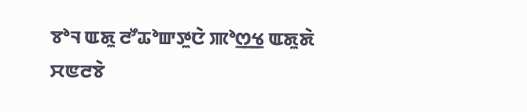ꯕꯣꯜ ꯑꯗꯨ ꯂꯧꯊꯣꯛꯇꯨꯅꯥ ꯄꯣꯁ꯭ꯠ ꯑꯗꯨꯗꯥ ꯆꯟꯂꯕꯥ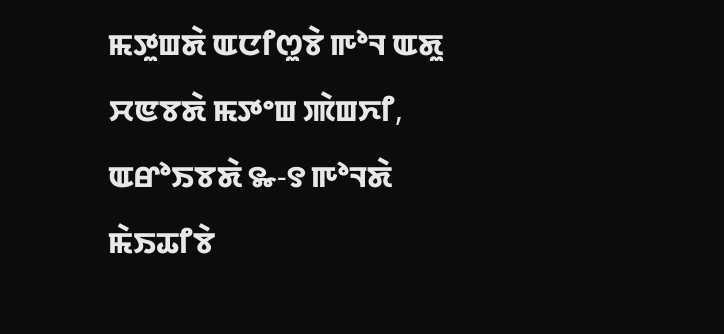ꯃꯇꯨꯡꯗꯥ ꯑꯅꯤꯁꯨꯕꯥ ꯒꯣꯜ ꯑꯗꯨ ꯆꯟꯕꯗꯥ ꯃꯇꯦꯡ ꯄꯥꯡꯈꯤ, ꯑꯔꯣꯏꯕꯗꯥ ꯳-꯱ ꯒꯣꯜꯗꯥ ꯃꯥꯏꯊꯤꯕꯥ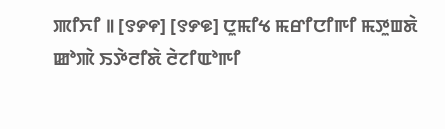ꯄꯤꯈꯤ ꯫ [꯱꯸꯵] [꯱꯸꯶] ꯅꯨꯃꯤꯠ ꯃꯔꯤꯅꯤꯒꯤ ꯃꯇꯨꯡꯗꯥ ꯀꯣꯄꯥ ꯏꯇꯥꯂꯤꯗꯥ ꯂꯥꯖꯤꯑꯣꯒꯤ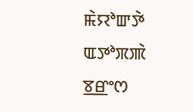ꯃꯥꯌꯣꯛꯇꯥ ꯑꯇꯣꯞꯄꯥ ꯕ꯭ꯔꯦꯁ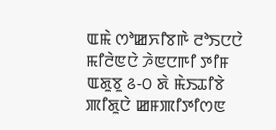ꯑꯃꯥ ꯁꯣꯀꯈꯤꯕꯒꯥ ꯂꯣꯏꯅꯅꯥ ꯃꯤꯂꯥꯟꯅꯥ ꯍꯥꯟꯅꯒꯤ ꯇꯤꯝ ꯑꯗꯨꯕꯨ ꯴-꯰ ꯗꯥ ꯃꯥꯏꯊꯤꯕꯥ ꯄꯤꯗꯨꯅꯥ ꯀꯝꯄꯤꯇꯤꯁꯟ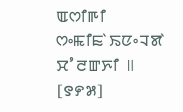ꯑꯁꯤꯒꯤ ꯁꯦꯃꯤꯐꯥꯏꯅꯦꯜꯗꯥ ꯆꯪꯂꯛꯈꯤ ꯫ [꯱꯸꯷]